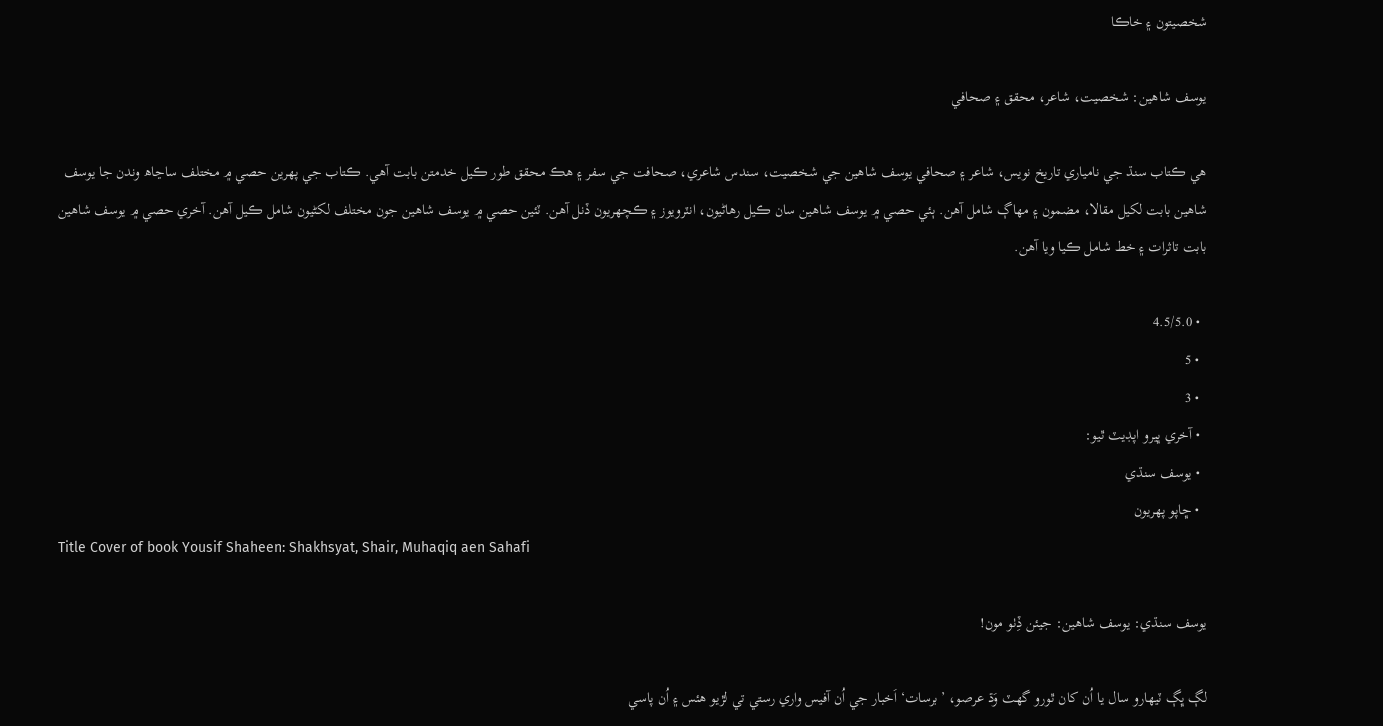شخصيتون ۽ خاڪا

يوسف شاهين: شخصيت، شاعر، محقق ۽ صحافي

ھي ڪتاب سنڌ جي نامياري تاريخ نويس، شاعر ۽ صحافي يوسف شاهين جي شخصيت، سندس شاعري، صحافت جي سفر ۽ ھڪ محقق طور ڪيل خدمتن بابت آھي. ڪتاب جي پھرين حصي ۾ مختلف ساڃاھ وندن جا يوسف شاھين بابت لکيل مقالا، مضمون ۽ مھاڳ شامل آھن. ٻئي حصي ۾ يوسف شاھين سان ڪيل رھاڻيون، انٽرويوز ۽ ڪچھريون ڏنل آھن. ٽئين حصي ۾ يوسف شاھين جون مختلف لکڻيون شامل ڪيل آھن. آخري حصي ۾ يوسف شاهين بابت تاثرات ۽ خط شامل ڪيا ويا آھن.

  • 4.5/5.0
  • 5
  • 3
  • آخري ڀيرو اپڊيٽ ٿيو:
  • يوسف سنڌي
  • ڇاپو پھريون
Title Cover of book Yousif Shaheen: Shakhsyat, Shair, Muhaqiq aen Sahafi

يوسف سنڌي: يوسف شاهين: جيئن ڏِٺو مون!

لڳ ڀڳ ٽيھارو سال يا اُن کان ٿورو گهٽ وَڌ عرصو، ’برسات‘ اَخبار جي اُن آفيس واري رستي تي لڙيو هئس ۽ اُن پاسي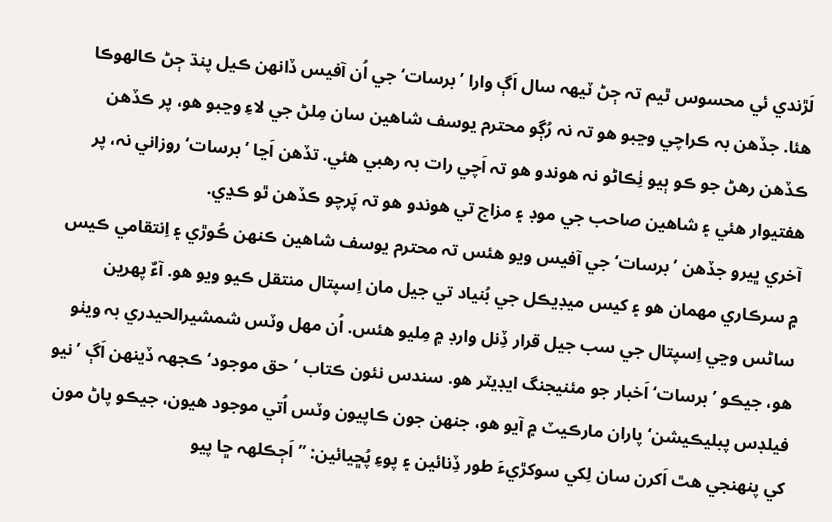لَڙندي ئي محسوس ٿيم تہ ڄڻ ٽيھہ سال اَڳ وارا ’برسات‘ جي اُن آفيس ڏانھن ڪيل پنڌ ڄڻ ڪالھوڪا هئا. جڏهن بہ ڪراچي وڃبو هو تہ نہ رُڳو محترم يوسف شاهين سان مِلڻ جي لاءِ وڃبو هو، پر ڪڏهن ڪڏهن رهڻ جو ڪو ٻيو ٺِڪاڻو نہ هوندو هو تہ اَچي رات بہ رهبي هئي. تڏهن اَڃا ’برسات‘ روزاني نہ، پر هفتيوار هئي ۽ شاهين صاحب جي موڊ ۽ مزاج تي هوندو هو تہ پَرچو ڪڏهن ٿو ڪڍي.
آخري ڀيرو جڏهن ’برسات‘ جي آفيس ويو هئس تہ محترم يوسف شاهين ڪنھن ڪُوڙي ۽ اِنتقامي ڪيس ۾ سرڪاري مھمان هو ۽ کيس ميڊيڪل جي بُنياد تي جيل مان اِسپتال منتقل ڪيو ويو هو. آءٌ پھرين ساڻس وڃي اِسپتال جي سب جيل قرار ڏِنل وارڊ ۾ مِليو هئس. اُن مھل وٽس شمشيرالحيدري بہ ويٺو هو، جيڪو ’برسات‘ اَخبار جو مئنيجنگ ايڊيٽر هو. سندس نئون ڪتاب ’حق موجود‘ ڪجهہ ڏينھن اَڳ ’نيو فيلڊس پبليڪيشن‘ پاران مارڪيٽ ۾ آيو هو، جنھن جون ڪاپيون وٽس اُتي موجود هيون، جيڪو پاڻ مون کي پنھنجي هٿ اَکرن سان لِکي سوکڙيءَ طور ڏِنائين ۽ پوءِ پُڇيائين: ”اَڄڪلھہ ڇا پيو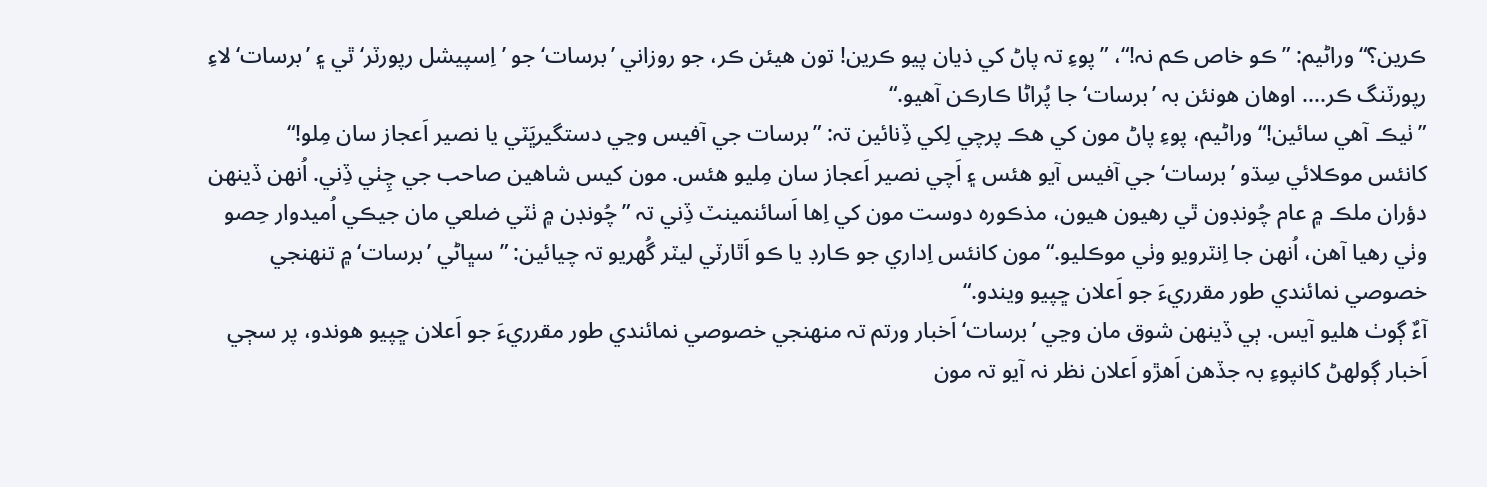ڪرين؟“ وراڻيم: ”ڪو خاص ڪم نہ!“، ”پوءِ تہ پاڻ کي ذيان پيو ڪرين! تون هيئن ڪر، جو روزاني ’برسات‘ جو ’اِسپيشل رپورٽر‘ ٿي ۽ ’برسات‘ لاءِ رپورٽنگ ڪر.... اوهان هونئن بہ ’برسات‘ جا پُراڻا ڪارڪن آهيو.“
”ٺيڪ آهي سائين!“ وراڻيم، پوءِ پاڻ مون کي هڪ پرچي لِکي ڏِنائين تہ: ”برسات جي آفيس وڃي دستگيرڀَٽي يا نصير اَعجاز سان مِلو!“
کانئس موڪلائي سِڌو ’برسات‘ جي آفيس آيو هئس ۽ اَچي نصير اَعجاز سان مِليو هئس. مون کيس شاهين صاحب جي چِٺي ڏِني. اُنھن ڏينھن دؤران ملڪ ۾ عام چُونڊون ٿي رهيون هيون، مذڪوره دوست مون کي اِها اَسائنمينٽ ڏِني تہ ”چُونڊن ۾ ٺٽي ضلعي مان جيڪي اُميدوار حِصو وٺي رهيا آهن، اُنھن جا اِنٽرويو وٺي موڪليو.“ مون کانئس اِداري جو ڪارڊ يا ڪو اَٿارٽي ليٽر گُهريو تہ چيائين: ”سڀاڻي ’برسات‘ ۾ تنھنجي خصوصي نمائندي طور مقرريءَ جو اَعلان ڇپيو ويندو.“
آءٌ ڳوٺ هليو آيس. ٻي ڏينھن شوق مان وڃي ’برسات‘ اَخبار ورتم تہ منھنجي خصوصي نمائندي طور مقرريءَ جو اَعلان ڇپيو هوندو، پر سڄي اَخبار ڳولھڻ کانپوءِ بہ جڏهن اَهڙو اَعلان نظر نہ آيو تہ مون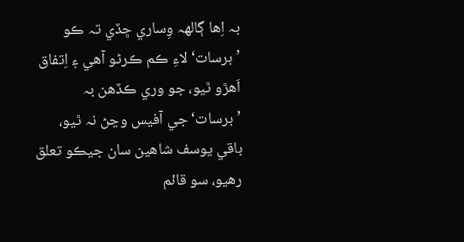بہ اِها ڳالھہ وِساري ڇڏي تہ ڪو ’برسات‘ لاءِ ڪم ڪرڻو آهي ۽ اِتفاق اَهڙو ٿيو، جو وري ڪڏهن بہ ’برسات‘ جي آفيس وڃڻ نہ ٿيو، باقي يوسف شاهين سان جيڪو تعلق رهيو، سو قائم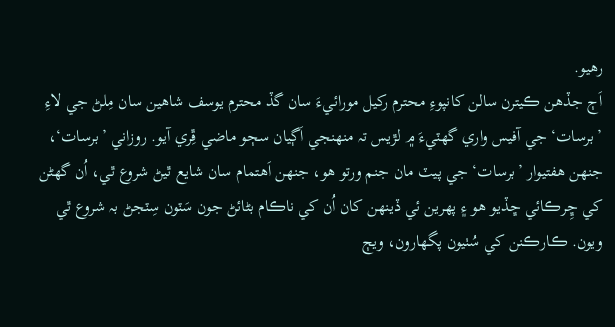رهيو.
اَڄ جڏهن ڪيترن سالن کانپوءِ محترم رکيل مورائيءَ سان گڏ محترم يوسف شاهين سان مِلڻ جي لاءِ ’برسات‘ جي آفيس واري گهٽيءَ ۾ لڙيس تہ منھنجي اَڳيان سڄو ماضي ڦِري آيو. روزاني ’برسات‘، جنھن هفتيوار ’برسات‘ جي پيٽ مان جنم ورتو هو، جنھن اَهتمام سان شايع ٿيڻ شروع ٿي، اُن گهڻن کي ڇِرڪائي ڇڏيو هو ۽ پھرين ئي ڏينھن کان اُن کي ناڪام بڻائڻ جون سَٽون سِٽجڻ بہ شروع ٿي ويون. ڪارڪنن کي سُٺيون پگهارون، ويڄ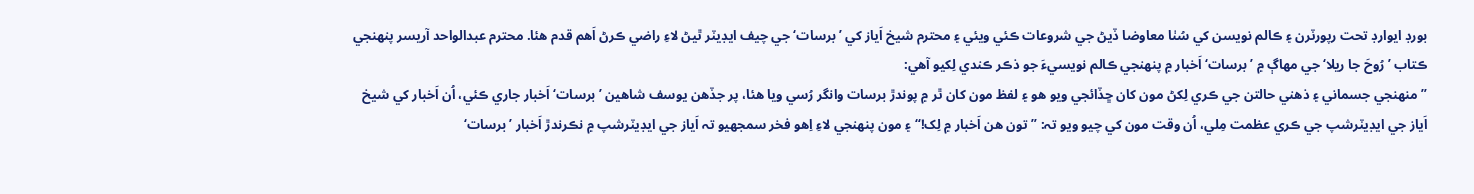بورڊ ايوارڊ تحت رپورٽرن ۽ ڪالم نويسن کي سُٺا معاوضا ڏيڻ جي شروعات ڪئي ويئي ۽ محترم شيخ اَياز کي ’برسات‘ جي چيف ايڊيٽر ٿيڻ لاءِ راضي ڪرڻ اَهم قدم هئا. محترم عبدالواحد آريسر پنھنجي ڪتاب ’رُوحَ جا ريلا‘ جي مھاڳ ۾ ’برسات‘ اَخبار ۾ پنھنجي ڪالم نويسيءَ جو ذڪر ڪندي لِکيو آهي:
”منھنجي جسماني ۽ ذهني حالتن جي ڪري لِکڻ مون کان ڇڏائجي ويو هو ۽ لفظ مون کان ٿر ۾ پوندڙ برسات وانگر رُسي ويا هئا، پر جڏهن يوسف شاهين ’برسات‘ اَخبار جاري ڪئي، اُن اَخبار کي شيخ اَياز جي ايڊيٽرشپ جي ڪري عظمت مِلي، اُن وقت مون کي چيو ويو تہ: ”تون هن اَخبار ۾ لِک!“ ۽ مون پنھنجي لاءِ اِهو فخر سمجهيو تہ اَياز جي ايڊيٽرشپ ۾ نڪرندڙ اَخبار ’برسات‘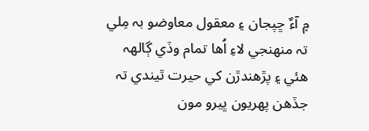۾ آءٌ ڇپجان ۽ معقول معاوضو بہ مِلي تہ منھنجي لاءِ اُها تمام وڏي ڳالھہ هئي ۽ پڙهندڙن کي حيرت ٿيندي تہ جڏهن پھريون ڀيرو مون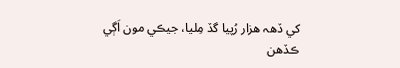کي ڏھہ هزار رُپيا گڏ مِليا، جيڪي مون اَڳي ڪڏهن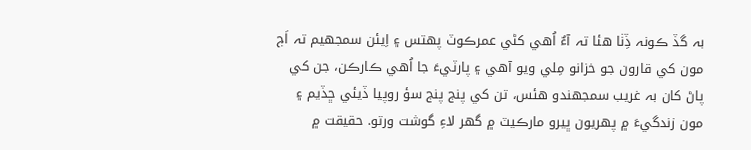بہ گڏ ڪونہ ڏِٺا هئا تہ آءٌ اُهي کڻي عمرڪوٽ پھتس ۽ اِيئن سمجهيم تہ اَڄ مون کي قارون جو خزانو مِلي ويو آهي ۽ پارٽيءَ جا اُهي ڪارڪن، جن کي پاڻ کان بہ غريب سمجهندو هئس، تن کي پنج پنج سؤ روپيا ڏيئي ڇڏيم ۽ مون زندگيءَ ۾ پھريون ڀيرو مارڪيٽ ۾ گهر لاءِ گوشت ورتو. حقيقت ۾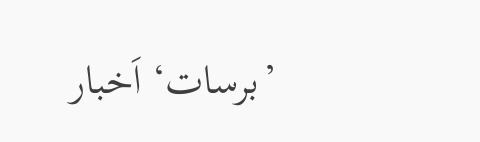’برسات‘ اَخبار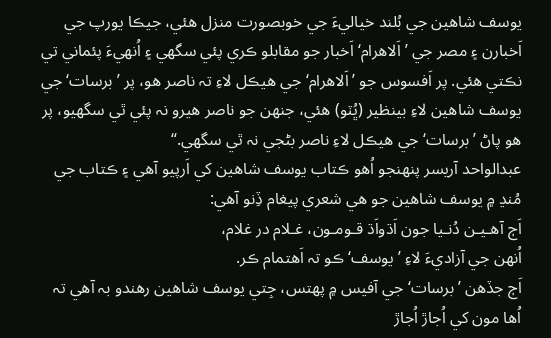يوسف شاهين جي بُلند خياليءَ جي خوبصورت منزل هئي، جيڪا يورپ جي اَخبارن ۽ مصر جي ’اَلاهرام‘ اَخبار جو مقابلو ڪري پئي سگهي ۽ اُنھيءَ پئماني تي نڪتي هئي. پر اَفسوس جو ’اَلاهرام‘ جي هيڪل لاءِ تہ ناصر هو، پر ’برسات‘ جي يوسف شاهين لاءِ بينظير (ڀُٽو) هئي، جنھن جو ناصر هيرو نہ پئي ٿي سگهيو، پر هو پاڻ ’برسات‘ جي هيڪل لاءِ ناصر بڻجي نہ ٿي سگهي.“
عبدالواحد آريسر پنھنجو اُهو ڪتاب يوسف شاهين کي اَرپيو آهي ۽ ڪتاب جي مُنڍ ۾ يوسف شاهين جو هي شعري پيغام ڏِنو آهي:
اَڄ آهـيـن دُنـيا جون اَڌواَڌ قـومـون، غـلام در غلام،
اُنھن جي آزاديءَ لاءِ ’يوسف‘ ڪو تہ اَهتمام ڪر.
اَڄ جڏهن ’برسات‘ جي آفيس ۾ پھتس، جِتي يوسف شاهين رهندو بہ آهي تہ اُها مون کي اُجاڙ اُجاڙ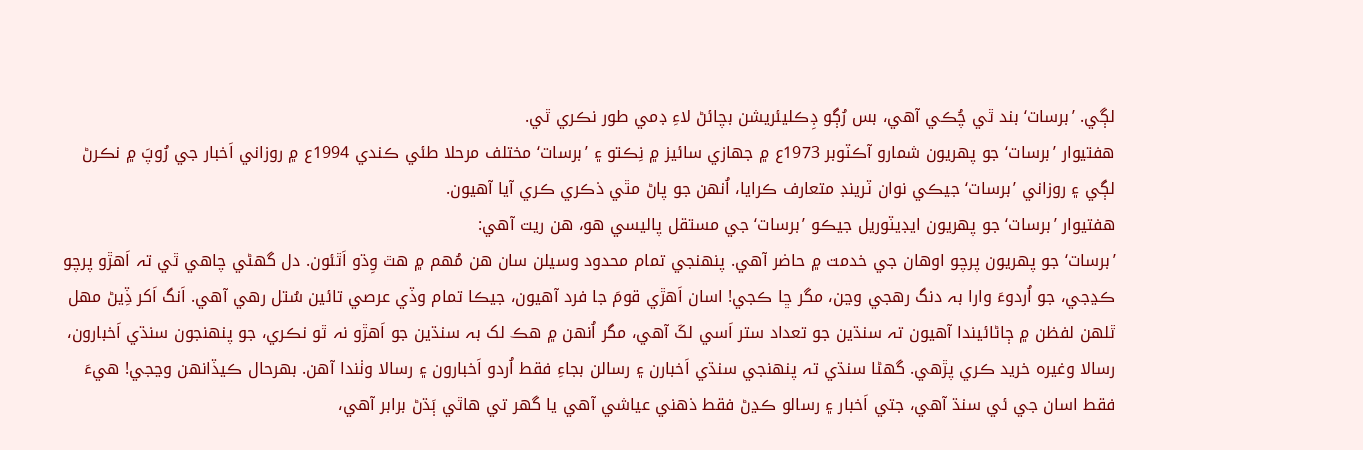لڳي. ’برسات‘ بند ٿي چُڪي آهي، بس رُڳو ڊِڪليئريشن بچائڻ لاءِ ڊمي طور نڪري ٿي.
هفتيوار ’برسات‘ جو پھريون شمارو آڪٽوبر 1973ع ۾ جھازي سائيز ۾ نِڪتو ۽ ’برسات‘ مختلف مرحلا طئي ڪندي 1994ع ۾ روزاني اَخبار جي رُوپَ ۾ نڪرڻ لڳي ۽ روزاني ’برسات‘ جيڪي نوان ٽرينڊ متعارف ڪرايا، اُنھن جو پاڻ مٿي ذڪري ڪري آيا آهيون.
هفتيوار ’برسات‘ جو پھريون ايڊيٽوريل جيڪو ’برسات‘ جي مستقل پاليسي هو، هن ريت آهي:
’برسات‘ جو پھريون پرچو اوهان جي خدمت ۾ حاضر آهي. پنھنجي تمام محدود وسيلن سان هن مُھم ۾ هٿ وِڌو اَٿئون. دل گهڻي چاهي ٿي تہ اَهڙو پرچو ڪڍجي، جو اُردوءَ وارا بہ دنگ رهجي وڃن، مگر ڇا ڪجي! اسان اَهڙي قومَ جا فرد آهيون، جيڪا تمام وڏي عرصي تائين سُتل رهي آهي. اَنگ اَکر ڏِيڻ مھل ٿلھن لفظن ۾ ڄاڻائيندا آهيون تہ سنڌين جو تعداد ستر اَسي لکَ آهي، مگر اُنھن ۾ هڪ لک بہ سنڌين جو اَهڙو نہ ٿو نڪري، جو پنھنجون سنڌي اَخبارون، رسالا وغيرہ خريد ڪري پڙهي. گهڻا سنڌي تہ پنھنجي سنڌي اَخبارن ۽ رسالن بجاءِ فقط اُردو اَخبارون ۽ رسالا وٺندا آهن. بھرحال ڪيڏانھن وڃجي! هيءَ فقط اسان جي ئي سنڌ آهي، جتي اَخبار ۽ رسالو ڪڍڻ فقط ذهني عياشي آهي يا گهر تي هاٿي ٻَڌڻ برابر آهي،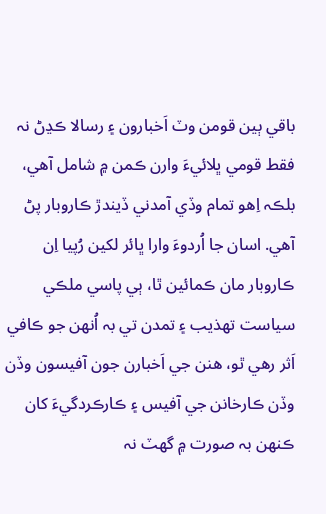باقي ٻين قومن وٽ اَخبارون ۽ رسالا ڪڍڻ نہ فقط قومي ڀلائيءَ وارن ڪمن ۾ شامل آهي، بلڪہ اِهو تمام وڏي آمدني ڏيندڙ ڪاروبار پڻ آهي. اسان جا اُردوءَ وارا ڀائر لکين رُپيا اِن ڪاروبار مان ڪمائين ٿا، ٻي پاسي ملڪي سياست تھذيب ۽ تمدن تي بہ اُنھن جو ڪافي اَثر رهي ٿو، هنن جي اَخبارن جون آفيسون وڏن وڏن ڪارخانن جي آفيس ۽ ڪارڪردگيءَ کان ڪنھن بہ صورت ۾ گهٽ نہ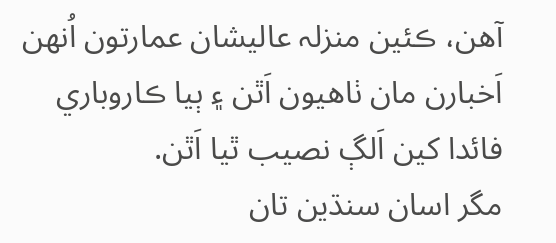آهن، ڪئين منزلہ عاليشان عمارتون اُنھن اَخبارن مان ٺاهيون اَٿن ۽ ٻيا ڪاروباري فائدا کين اَلڳ نصيب ٿيا اَٿن.
مگر اسان سنڌين تان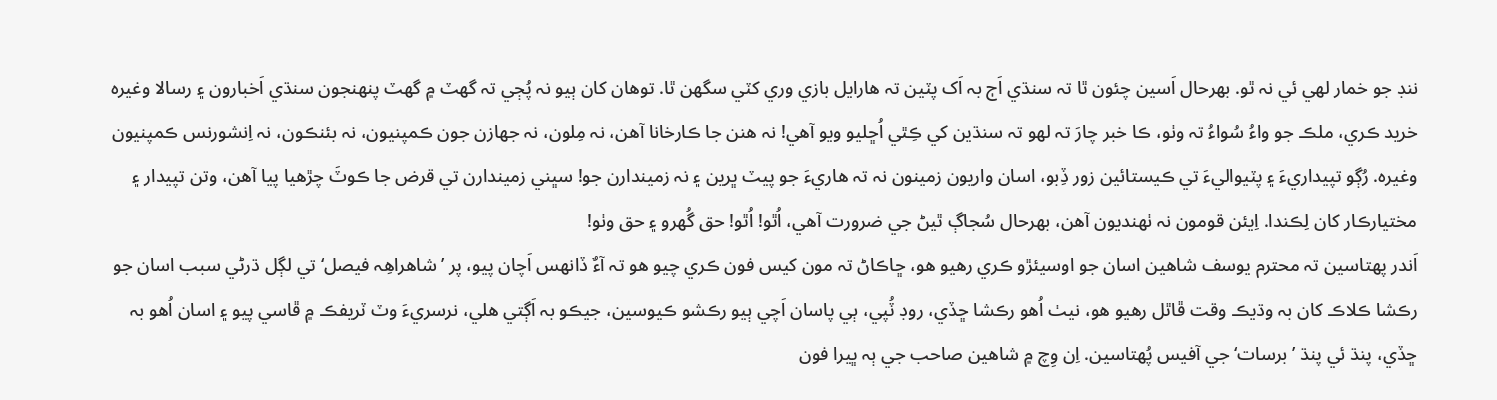ننڊ جو خمار لھي ئي نہ ٿو. بھرحال اَسين چئون ٿا تہ سنڌي اَڄ بہ اَک پٽين تہ هارايل بازي وري کٽي سگهن ٿا. توهان کان ٻيو نہ پُڄي تہ گهٽ ۾ گهٽ پنھنجون سنڌي اَخبارون ۽ رسالا وغيرہ خريد ڪري، ملڪ جو واءُ سُواءُ تہ وٺو، ڪا خبر چارَ تہ لھو تہ سنڌين کي ڪِٿي اُڇليو ويو آهي! نہ هنن جا ڪارخانا آهن، نہ مِلون، نہ جھازن جون ڪمپنيون، نہ بئنڪون، نہ اِنشورنس ڪمپنيون وغيرہ. رُڳو تپيداريءَ ۽ پٽيواليءَ تي ڪيستائين زور ڏِبو، اسان واريون زمينون نہ تہ هاريءَ جو پيٽ ڀرين ۽ نہ زميندارن جو! سڀني زميندارن تي قرض جا ڪوٽَ چڙهيا پيا آهن، وتن تپيدار ۽ مختيارڪار کان لِڪندا. اِيئن قومون نہ ٺھنديون آهن، بھرحال سُجاڳ ٿيڻ جي ضرورت آهي، اُٿو! اُٿو! حق گُهرو ۽ حق وٺو!
اَندر پھتاسين تہ محترم يوسف شاهين اسان جو اوسيئڙو ڪري رهيو هو، ڇاڪاڻ تہ مون کيس فون ڪري چيو هو تہ آءٌ ڏانھس اَچان پيو، پر ’شاهراهِہ فيصل‘ تي لڳل ڌرڻي سبب اسان جو رڪشا ڪلاڪ کان بہ وڌيڪ وقت ڦاٿل رهيو هو، نيٺ اُهو رڪشا ڇڏي، روڊ ٽُپي، ٻي پاسان اَچي ٻيو رڪشو ڪيوسين، جيڪو بہ اَڳتي هلي، نرسريءَ وٽ ٽريفڪ ۾ ڦاسي پيو ۽ اسان اُهو بہ ڇڏي، پنڌ ئي پنڌ ’برسات‘ جي آفيس پُھتاسين. اِن وِچ ۾ شاهين صاحب جي ٻہ ڀيرا فون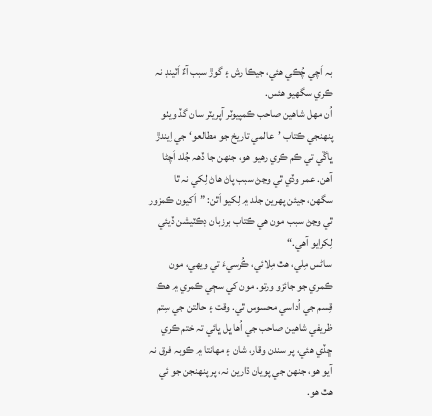بہ اَچي چُڪي هئي، جيڪا رش ۽ گوڙ سبب آءٌ اَٽينڊ نہ ڪري سگهيو هئس.
اُن مھل شاهين صاحب ڪمپيوٽر آپريٽر سان گڏ ويٺو پنھنجي ڪتاب ’عالمي تاريخ جو مطالعو‘ جي اِيندڙ ڀاڱي تي ڪم ڪري رهيو هو، جنھن جا ڏھہ جُلد اَچڻا آهن. عمر وڏي ٿي وڃڻ سبب پاڻ هاڻ لِکي نہ ٿا سگهن، جيئن پھرين جلد ۾ لِکيو اَٿن: ”اَکيون ڪمزور ٿي وڃڻ سبب مون هي ڪتاب برزبان ڊڪٽيشن ڏيئي لِکرايو آهي.“
ساڻس مِلي، هٿ مِلائي، ڪُرسيءَ تي ويھي، مون ڪمري جو جائزو ورتو. مون کي سڄي ڪمري ۾ هڪ قِسم جي اُداسي محسوس ٿي. وقت ۽ حالتن جي سِتم ظريفي شاهين صاحب جي اُها ڀل ڀائي تہ ختم ڪري ڇڏي هئي، پر سندن وقار، شان ۽ مھانتا ۾ ڪوبہ فرق نہ آيو هو، جنھن جي پويان ڌارين نہ، پر پنھنجن جو ئي هٿ هو.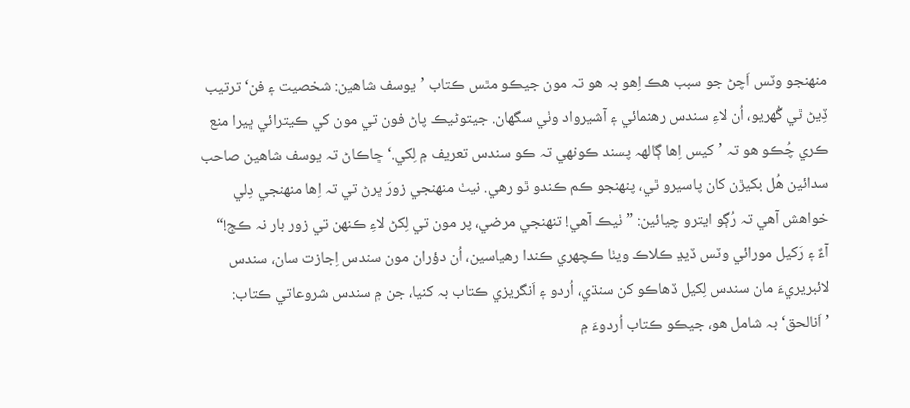منھنجو وٽس اَچڻ جو سبب هڪ اِهو بہ هو تہ مون جيڪو مٿس ڪتاب ’يوسف شاهين: شخصيت ۽ فن‘ ترتيب ڏِيڻ ٿي گُهريو، اُن لاءِ سندس رهنمائي ۽ آشيرواد وٺي سگهان. جيتوڻيڪ پاڻ فون تي مون کي ڪيترائي ڀيرا منع ڪري چُڪو هو تہ ’کيس اِها ڳالھہ پسند ڪونھي تہ ڪو سندس تعريف ۾ لِکي.‘ ڇاڪاڻ تہ يوسف شاهين صاحب سدائين هُل بکيڙن کان پاسيرو ٿي، پنھنجو ڪم ڪندو ٿو رهي. نيٺ منھنجي زورَ ڀرڻ تي تہ اِها منھنجي دِلي خواهش آهي تہ رُڳو ايترو چيائين: ”ٺيڪ آهي! تنھنجي مرضي، پر مون تي لِکڻ لاءِ ڪنھن تي زور بار نہ ڪج!“
آءٌ ۽ رَکيل مورائي وٽس ڏيڍ ڪلاڪ ويٺا ڪچھري ڪندا رهياسين، اُن دؤران مون سندس اِجازت سان، سندس لائبريريءَ مان سندس لِکيل ڏهاڪو کن سنڌي، اُردو ۽ اَنگريزي ڪتاب بہ کنيا، جن ۾ سندس شروعاتي ڪتاب: ’اَنالحق‘ بہ شامل هو، جيڪو ڪتاب اُردوءَ ۾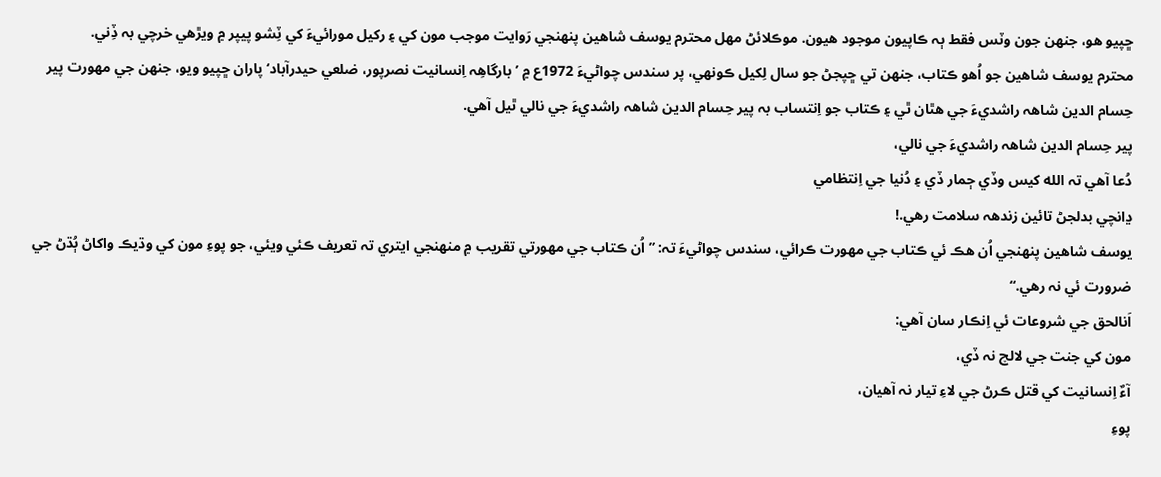ڇپيو هو، جنھن جون وٽس فقط ٻہ ڪاپيون موجود هيون. موڪلائڻ مھل محترم يوسف شاهين پنھنجي رَوايت موجب مون کي ۽ رکيل مورائيءَ کي ٽِشو پيپر ۾ ويڙهي خرچي بہ ڏِني.
محترم يوسف شاهين جو اُهو ڪتاب، جنھن تي ڇپجڻ جو سال لِکيل ڪونھي، پر سندس چواڻيءَ 1972ع ۾ ’بارگاهِہ اِنسانيت نصرپور، ضلعي حيدرآباد‘ پاران ڇپيو ويو، جنھن جي مھورت پير حِسام الدين شاھہ راشديءَ جي هٿان ٿي ۽ ڪتاب جو اِنتساب بہ پير حِسام الدين شاھہ راشديءَ جي نالي ٿيل آهي.
پير حِسام الدين شاھہ راشديءَ جي نالي،
دُعا آهي تہ الله کيس وڏي ڄمار ڏي ۽ دُنيا جي اِنتظامي
ڍانچي بدلجڻ تائين زندھہ سلامت رهي.!
يوسف شاهين پنھنجي اُن هڪ ئي ڪتاب جي مھورت ڪرائي، سندس چواڻيءَ تہ: ”اُن ڪتاب جي مھورتي تقريب ۾ منھنجي ايتري تہ تعريف ڪئي ويئي، جو پوءِ مون کي وڌيڪ واکاڻ ٻُڌڻ جي ضرورت ئي نہ رهي.“
اَنالحق جي شروعات ئي اِنڪار سان آهي:
مون کي جنت جي لالچ نہ ڏي،
آءٌ اِنسانيت کي قتل ڪرڻ جي لاءِ تيار نہ آهيان،
پوءِ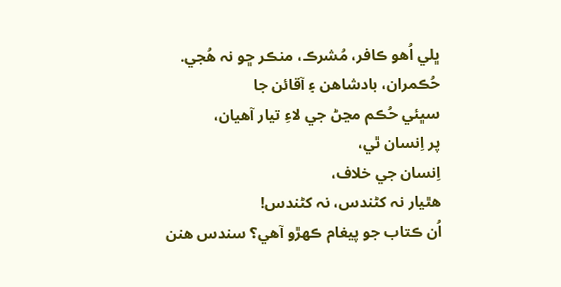ڀلي اُهو ڪافر، مُشرڪ، منڪر ڇو نہ هُجي.
حُڪمران، بادشاهن ۽ آقائن جا
سڀئي حُڪم مڃڻ جي لاءِ تيار آهيان،
پر اِنسان ٿي،
اِنسان جي خلاف،
هٿيار نہ کڻندس، نہ کڻندس!
اُن ڪتاب جو پيغام ڪھڙو آهي؟ سندس هنن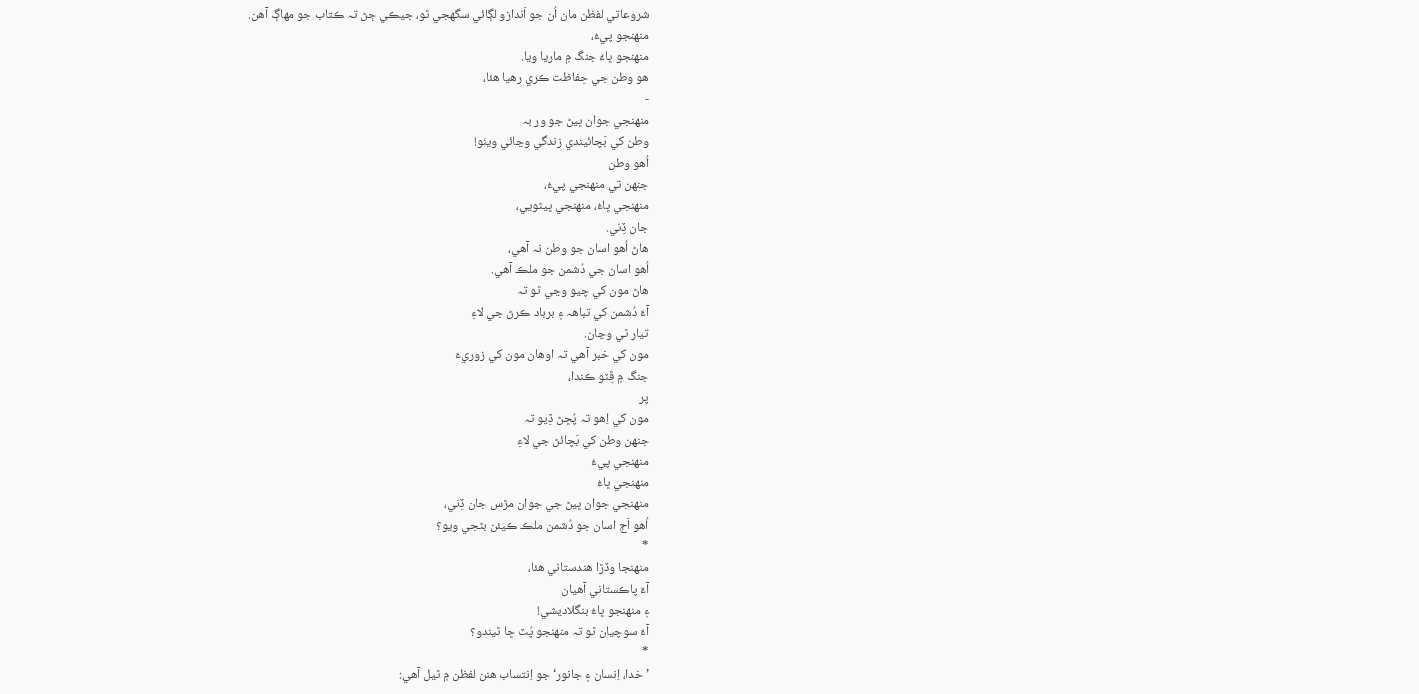شروعاتي لفظن مان اُن جو اَندازو لڳائي سگهجي ٿو، جيڪي ڄڻ تہ ڪتاب جو مھاڳ آهن.
منھنجو پيءُ،
منھنجو ڀاءُ جنگ ۾ ماريا ويا.
هو وطن جي حِفاظت ڪري رهيا هئا،
-
منھنجي جوان ڀيڻ جو ور بہ
وطن کي بَچائيندي زندگي وڃائي ويٺو!
اُهو وطن
جنھن تي منھنجي پيءُ،
منھنجي ڀاءُ، منھنجي ڀيڻويي،
جان ڏِني.
هاڻ اُهو اسان جو وطن نہ آهي،
اُهو اسان جي دُشمن جو ملڪ آهي.
هاڻ مون کي چيو وڃي ٿو تہ
آءٌ دُشمن کي تباھہ ۽ برباد ڪرڻ جي لاءِ
تيار ٿي وڃان.
مون کي خبر آهي تہ اوهان مون کي زوريءَ
جنگ ۾ ڦِٽو ڪندا،
پر
مون کي اِهو تہ پُڇڻ ڏِيو تہ
جنھن وطن کي بَچائڻ جي لاءِ
منھنجي پيءُ
منھنجي ڀاءُ
منھنجي جوان ڀيڻ جي جوان مڙس جان ڏِني،
اُهو اَڄ اسان جو دُشمن ملڪ ڪيئن بڻجي ويو؟
*
منھنجا وڏڙا هندستاني هئا،
آءٌ پاڪستاني آهيان
۽ منھنجو ڀاءُ بنگلاديشي!
آءٌ سوچيان ٿو تہ منھنجو پُٽ ڇا ٿيندو؟
*
’خدا، اِنسان ۽ جانور‘ جو اِنتساب هنن لفظن ۾ ٿيل آهي: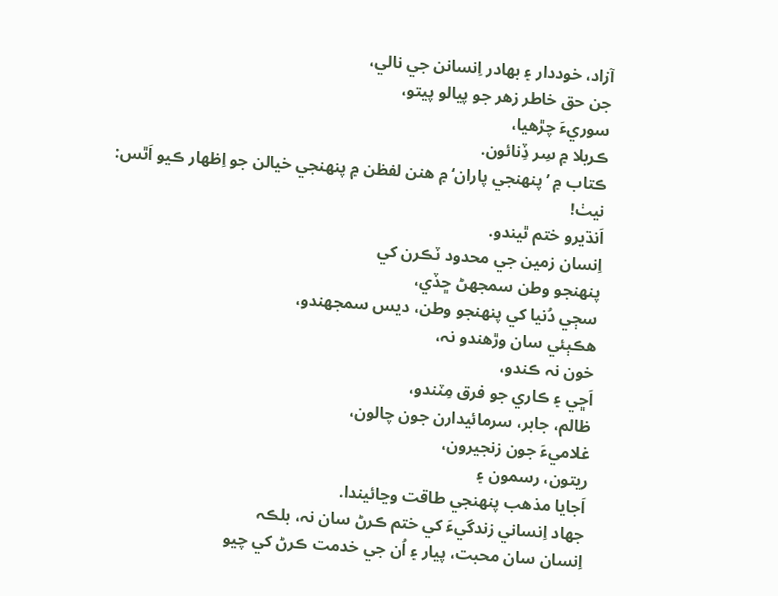آزاد، خوددار ۽ بھادر اِنسانن جي نالي،
جن حق خاطر زهر جو پيالو پيتو،
سوريءَ چڙهيا،
ڪربلا ۾ سِر ڏِنائون.
ڪتاب ۾ ’پنھنجي پاران‘ ۾ هنن لفظن ۾ پنھنجي خيالن جو اِظھار ڪيو اَٿس:
نيٺ!
اَنڌيرو ختم ٿيندو.
اِنسان زمين جي محدود ٽڪرن کي
پنھنجو وطن سمجهڻ ڇڏي،
سڄي دُنيا کي پنھنجو وطن، ديس سمجهندو،
هڪٻئي سان وڙهندو نہ،
خون نہ ڪندو،
اَڇي ۽ ڪاري جو فرق مِٽندو،
ظالم، جابر، سرمائيدارن جون چالون،
غلاميءَ جون زنجيرون،
ريتون، رسمون ۽
اَجايا مذهب پنھنجي طاقت وڃائيندا.
جهاد اِنساني زندگيءَ کي ختم ڪرڻ سان نہ، بلڪہ
اِنسان سان محبت، پيار ۽ اُن جي خدمت ڪرڻ کي چيو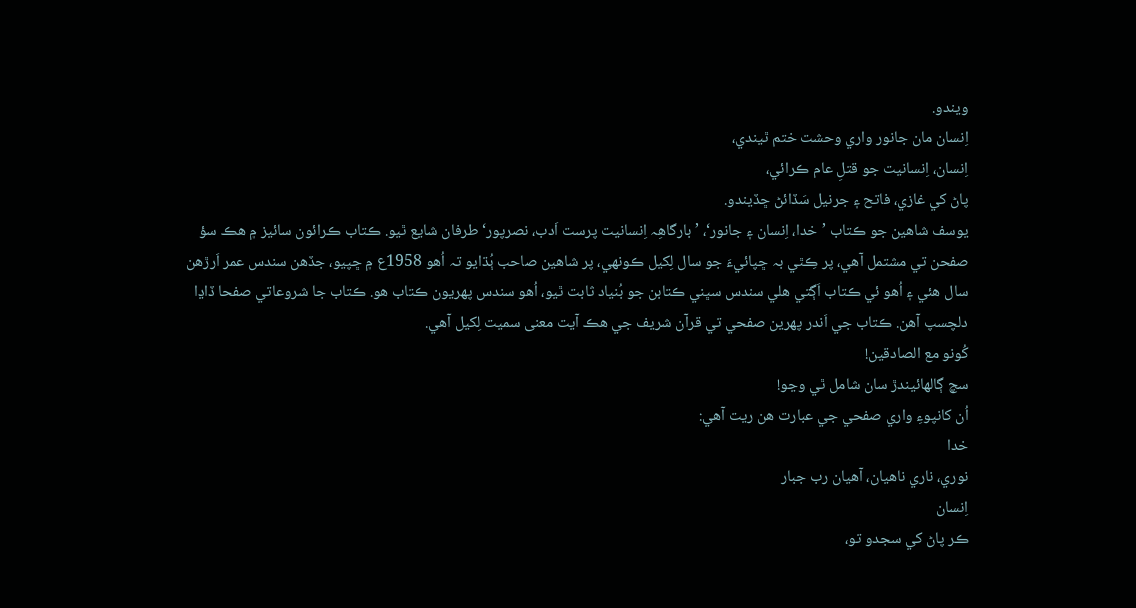ويندو.
اِنسان مان جانور واري وحشت ختم ٿيندي،
اِنسان، اِنسانيت جو قتلِ عام ڪرائي،
پاڻ کي غازي، فاتح ۽ جرنيل سَڏائڻ ڇڏيندو.
يوسف شاهين جو ڪتاب ’خدا، اِنسان ۽ جانور‘، ’بارگاهِہ اِنسانيت پرست اَدب، نصرپور‘ طرفان شايع ٿيو. ڪتاب ڪرائون سائيز ۾ هڪ سؤ صفحن تي مشتمل آهي، پر ڪِٿي بہ ڇپائيءَ جو سال لِکيل ڪونھي، پر شاهين صاحب ٻُڌايو تہ اُهو 1958ع ۾ ڇپيو، جڏهن سندس عمر اَرڙهن سال هئي ۽ اُهو ئي ڪتاب اَڳتي هلي سندس سڀني ڪتابن جو بُنياد ثابت ٿيو، اُهو سندس پھريون ڪتاب هو. ڪتاب جا شروعاتي صفحا ڏاڍا دلچسپ آهن. ڪتاب جي اَندر پھرين صفحي تي قرآن شريف جي هڪ آيت معنى سميت لِکيل آهي.
کُونو مع الصادقين!
سچ ڳالھائيندڙ سان شامل ٿي وڃو!
اُن کانپوءِ واري صفحي جي عبارت هن ريت آهي:
خدا
نوري، ناري ناهيان، آهيان رب جبار
اِنسان
ڪر پاڻ کي سجدو تو،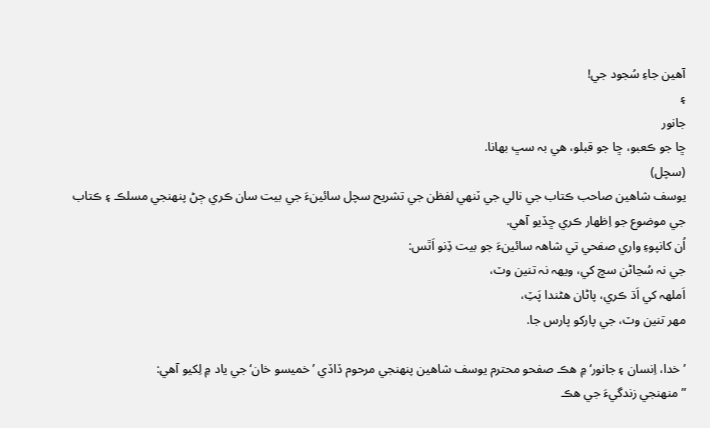آهين جاءِ سُجود جي!
۽
جانور
ڇا جو ڪعبو، ڇا جو قبلو، هي بہ سڀ بھانا.
(سچل)
يوسف شاهين صاحب ڪتاب جي نالي جي ٽنھي لفظن جي تشريح سچل سائينءَ جي بيت سان ڪري ڄڻ پنھنجي مسلڪ ۽ ڪتاب جي موضوع جو اِظھار ڪري ڇڏيو آهي.
اُن کانپوءِ واري صفحي تي شاھہ سائينءَ جو بيت ڏِنو اَٿس:
جي نہ سُڃاڻن سچ کي، ويھہ نہ تنين وٽ،
اَملھہ کي اَڌ ڪري، پاڻان هڻندا پَٽِ،
مھر تنين وٽ، جي پارکو پارس جا.

’خدا، اِنسان ۽ جانور‘ ۾ هڪ صفحو محترم يوسف شاهين پنھنجي مرحوم ڏاڏي ’خميسو خان‘ جي ياد ۾ لِکيو آهي:
”منھنجي زندگيءَ جي هڪ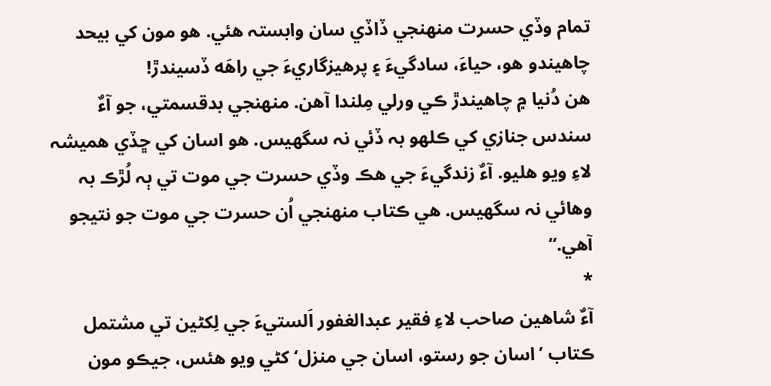تمام وڏي حسرت منھنجي ڏاڏي سان وابستہ هئي. هو مون کي بيحد چاهيندو هو، حياءَ، سادگيءَ ۽ پرهيزگاريءَ جي راهَه ڏسيندڙ!
هن دُنيا ۾ چاهيندڙ ڪي ورلي مِلندا آهن. منھنجي بدقسمتي، جو آءٌ سندس جنازي کي ڪلھو بہ ڏئي نہ سگهيس. هو اسان کي ڇڏي هميشہ لاءِ ويو هليو. آءٌ زندگيءَ جي هڪ وڏي حسرت جي موت تي ٻہ لُڙڪ بہ وهائي نہ سگهيس. هي ڪتاب منھنجي اُن حسرت جي موت جو نتيجو آهي.“
*
آءٌ شاهين صاحب لاءِ فقير عبدالغفور اَلستيءَ جي لِکڻين تي مشتمل ڪتاب ’اسان جو رستو، اسان جي منزل‘ کڻي ويو هئس، جيڪو مون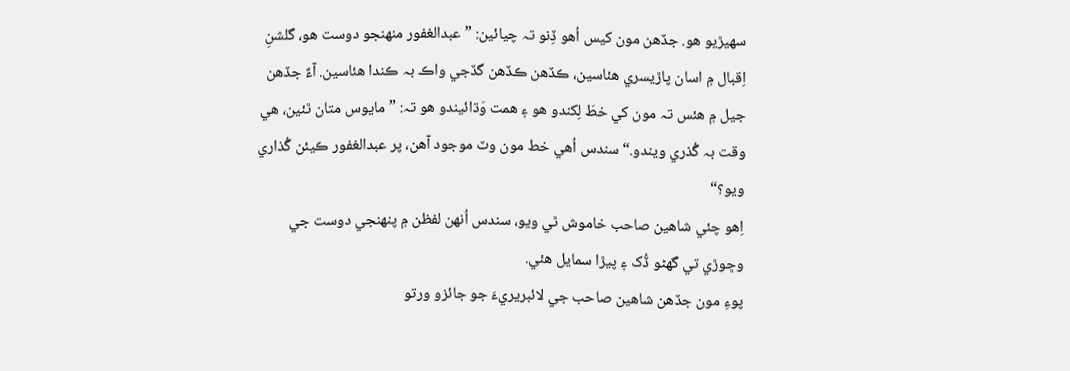سھيڙيو هو. جڏهن مون کيس اُهو ڏِنو تہ چيائين: ”عبدالغفور منھنجو دوست هو، گلشنِ اِقبال ۾ اسان پاڙيسري هئاسين، ڪڏهن ڪڏهن گڏجي واڪ بہ ڪندا هئاسين. آءٌ جڏهن جيل ۾ هئس تہ مون کي خطَ لِکندو هو ۽ همت وَڌائيندو هو تہ: ”مايوس متان ٿئين، هي وقت بہ گُذري ويندو.“ سندس اُهي خط مون وٽ موجود آهن، پر عبدالغفور ڪيئن گُذاري ويو؟“
اِهو چئي شاهين صاحب خاموش ٿي ويو، سندس اُنھن لفظن ۾ پنھنجي دوست جي وڇوڙي تي گهڻو ڏُک ۽ پيڙا سمايل هئي.
پوءِ مون جڏهن شاهين صاحب جي لائبريريءَ جو جائزو ورتو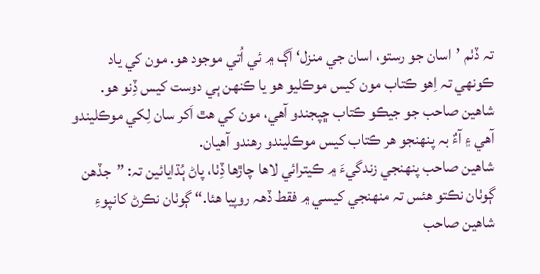تہ ڏٺم ’اسان جو رستو، اسان جي منزل‘ اَڳ ۾ ئي اُتي موجود هو. مون کي ياد ڪونھي تہ اِهو ڪتاب مون کيس موڪليو هو يا ڪنھن ٻي دوست کيس ڏِنو هو. شاهين صاحب جو جيڪو ڪتاب ڇپجندو آهي، مون کي هٿ اَکر سان لِکي موڪليندو آهي ۽ آءٌ بہ پنھنجو هر ڪتاب کيس موڪليندو رهندو آهيان.
شاهين صاحب پنھنجي زندگيءَ ۾ ڪيترائي لاها چاڙها ڏِٺا، پاڻ ٻُڌايائين تہ: ”جڏهن ڳوٺان نڪتو هئس تہ منھنجي کيسي ۾ فقط ڏھہ روپيا هئا.“ ڳوٺان نڪرڻ کانپوءِ شاهين صاحب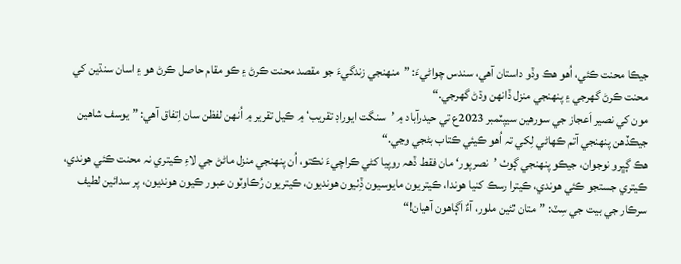جيڪا محنت ڪئي، اُهو هڪ وڏو داستان آهي، سندس چواڻيءَ: ”منھنجي زندگيءَ جو مقصد محنت ڪرڻ ۽ ڪو مقام حاصل ڪرڻ هو ۽ اسان سنڌين کي محنت ڪرڻ گهرجي ۽ پنھنجي منزل ڏانھن وڌڻ گهرجي.“
مون کي نصير اَعجاز جي سورهين سيپٽمبر 2023ع تي حيدرآباد ۾ ’سنگت ايوراڊ تقريب‘ ۾ ڪيل تقرير ۾ اُنھن لفظن سان اِتفاق آهي: ”يوسف شاهين جيڪڏهن پنھنجي آتم ڪھاڻي لِکي تہ اُهو ڪيئي ڪتاب بڻجي وڃي.“
هڪ ڳڀرو نوجوان، جيڪو پنھنجي ڳوٺ ’نصرپور‘ مان فقط ڏھہ روپيا کڻي ڪراچيءَ نڪتو، اُن پنھنجي منزل ماڻڻ جي لاءِ ڪيتري نہ محنت ڪئي هوندي، ڪيتري جستجو ڪئي هوندي، ڪيترا رسڪ کنيا هوندا، ڪيتريون مايوسيون ڏِٺيون هونديون، ڪيتريون رُڪاوٽون عبور ڪيون هونديون، پر سدائين لطيف سرڪار جي بيت جي سِٽ: ”متان ٿئين ملور، آءٌ اَڳاهون آهيان!“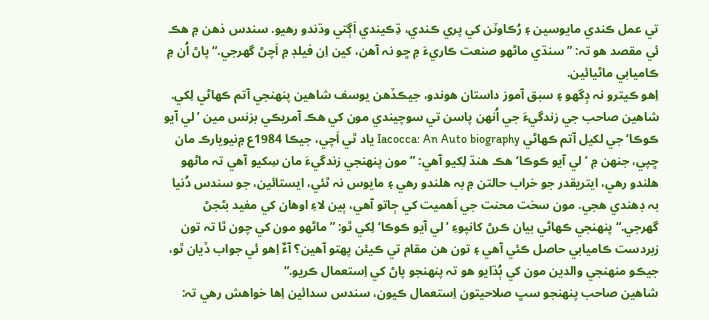تي عمل ڪندي مايوسين ۽ رُڪاوٽن کي پري ڪندي، ڌِڪيندي اَڳتي وڌندو رهيو. سندس ذهن ۾ هڪ ئي مقصد هو تہ: ”سنڌي ماڻھو صنعت ڪاريءَ ۾ ڇو نہ آهن، کين اِن فيلڊ ۾ اَچڻ گهرجي.“ پاڻ اُن ۾ ڪاميابي ماڻيائين.
اِهو ڪيترو نہ ڊِگهو ۽ سبق آموز داستان هوندو، جيڪڏهن يوسف شاهين پنھنجي آتم ڪھاڻي لِکي.
شاهين صاحب جي زندگيءَ جي اُنھن پاسن تي سوچيندي مون کي هڪ آمريڪي بزنس مين ’لي آيو ڪوڪا‘ جي لکيل آتم ڪھاڻي Iacocca: An Auto biography ياد ٿي اَچي، جيڪا 1984ع ۾نيويارڪ مان ڇپي، جنھن ۾ ’لي آيو ڪوڪا‘ هڪ هنڌ لِکيو آهي: ”مون پنھنجي زندگيءَ مان سِکيو آهي تہ ماڻھو هلندو رهي، ايتريقدر جو خراب حالتن ۾ بہ هلندو رهي ۽ مايوس نہ ٿئي، ايستائين، جو سندس دُنيا بہ ڊهندي هجي. مون سخت محنت جي اَهميت کي ڄاتو آهي، ٻين لاءِ اوهان کي مفيد بڻجڻ گهرجي.“ پنھنجي ڪھاڻي بيان ڪرڻ کانپوءِ ’لي آيو ڪوڪا‘ لِکي ٿو: ”ماڻھو مون کي چون ٿا تہ تون زبردست ڪاميابي حاصل ڪئي آهي ۽ تون هن مقام تي ڪيئن پھتو آهين؟ آءٌ اِهو ئي جواب ڏيان ٿو، جيڪو منھنجي والدين مون کي ٻُڌايو هو تہ پنھنجو پاڻ کي اِستعمال ڪريو.“
شاهين صاحب پنھنجو سڀ صلاحيتون اِستعمال ڪيون، سندس سدائين اِها خواهش رهي تہ: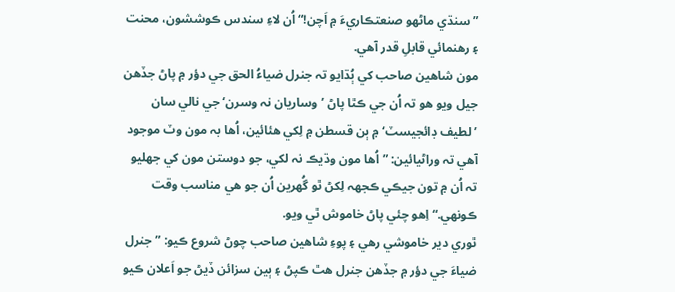”سنڌي ماڻھو صنعتڪاريءَ ۾ اَچن!“ اُن لاءِ سندس ڪوششون، محنت ۽ رهنمائي قابلِ قدر آهي.
مون شاهين صاحب کي ٻُڌايو تہ جنرل ضياءُ الحق جي دؤر ۾ پاڻ جڏهن جيل ويو هو تہ اُن جي ڪٿا پاڻ ’وساريان نہ وسرن‘ جي نالي سان ’لطيف ڊائجيسٽ‘ ۾ ٻن قسطن ۾ لِکي هئائين، اُها بہ مون وٽ موجود آهي تہ وراڻيائين: ”اُها مون وڌيڪ نہ لکي، جو دوستن مون کي جهليو تہ اُن ۾ تون جيڪي ڪجهہ لِکڻ ٿو گُهرين اُن جو هي مناسب وقت ڪونھي.“ اِهو چئي پاڻ خاموش ٿي ويو.
ٿوري دير خاموشي رهي ۽ پوءِ شاهين صاحب چوڻ شروع ڪيو: ”جنرل ضياءَ جي دؤر ۾ جڏهن جنرل هٿ ڪپڻ ۽ ٻين سزائن ڏيڻ جو اَعلان ڪيو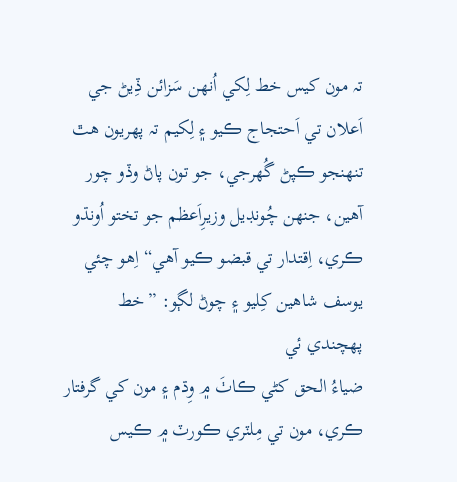تہ مون کيس خط لِکي اُنھن سَزائن ڏِيڻ جي اَعلان تي اَحتجاج ڪيو ۽ لِکيم تہ پھريون هٿ تنھنجو ڪپڻ گُهرجي، جو تون پاڻ وڏو چور آهين، جنھن چُونڊيل وزيرِاَعظم جو تختو اُونڌو ڪري، اِقتدار تي قبضو ڪيو آهي“ اِهو چئي يوسف شاهين کِليو ۽ چوڻ لڳو: ”خط پھچندي ئي
ضياءُ الحق کڻي ڪاٺَ ۾ وِڌم ۽ مون کي گرفتار ڪري، مون تي مِلٽري ڪورٽ ۾ ڪيس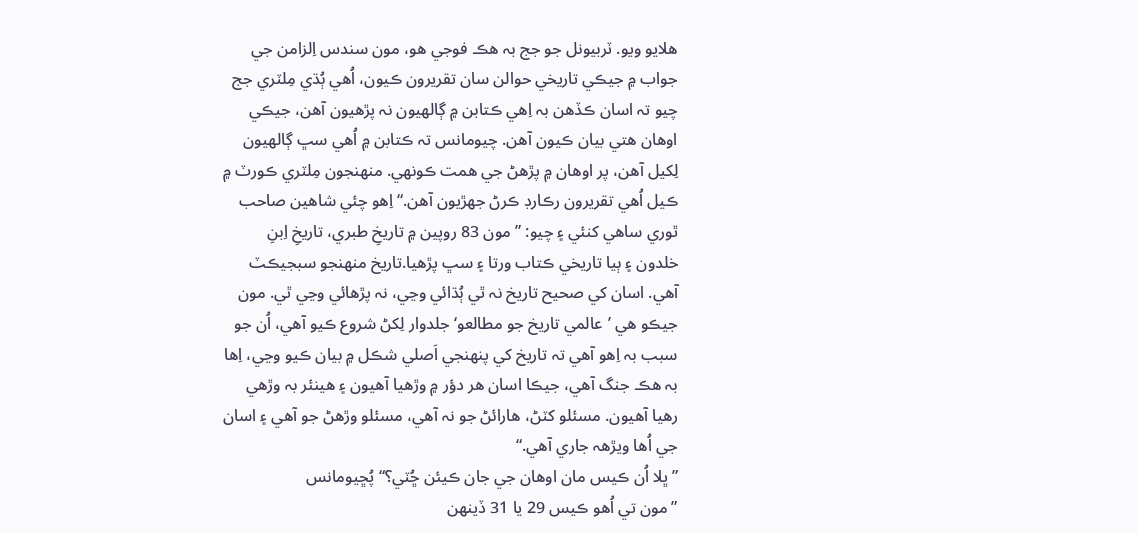هلايو ويو. ٽربيونل جو جج بہ هڪ فوجي هو، مون سندس اِلزامن جي جواب ۾ جيڪي تاريخي حوالن سان تقريرون ڪيون، اُهي ٻُڌي مِلٽري جج چيو تہ اسان ڪڏهن بہ اِهي ڪتابن ۾ ڳالھيون نہ پڙهيون آهن، جيڪي اوهان هتي بيان ڪيون آهن. چيومانس تہ ڪتابن ۾ اُهي سڀ ڳالھيون لِکيل آهن، پر اوهان ۾ پڙهڻ جي همت ڪونھي. منھنجون مِلٽري ڪورٽ ۾ ڪيل اُهي تقريرون رڪارڊ ڪرڻ جھڙيون آهن.“ اِهو چئي شاهين صاحب ٿوري ساهي کنئي ۽ چيو: ”مون 83 روپين ۾ تاريخِ طبري، تاريخِ اِبنِ خلدون ۽ ٻيا تاريخي ڪتاب ورتا ۽ سڀ پڙهيا.تاريخ منھنجو سبجيڪٽ آهي. اسان کي صحيح تاريخ نہ ٿي ٻُڌائي وڃي، نہ پڙهائي وڃي ٿي. مون جيڪو هي ’عالمي تاريخ جو مطالعو‘ جلدوار لِکڻ شروع ڪيو آهي، اُن جو سبب بہ اِهو آهي تہ تاريخ کي پنھنجي اَصلي شڪل ۾ بيان ڪيو وڃي، اِها بہ هڪ جنگ آهي، جيڪا اسان هر دؤر ۾ وڙهيا آهيون ۽ هينئر بہ وڙهي رهيا آهيون. مسئلو کٽڻ، هارائڻ جو نہ آهي، مسئلو وڙهڻ جو آهي ۽ اسان جي اُها ويڙھہ جاري آهي.“
”ڀلا اُن ڪيس مان اوهان جي جان ڪيئن ڇُٽي؟“ پُڇيومانس
”مون تي اُهو ڪيس 29 يا 31 ڏينھن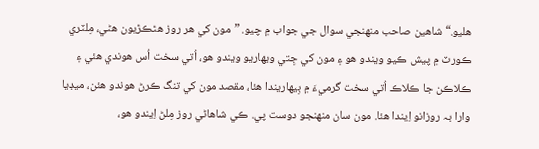هليو.“ شاهين صاحب منھنجي سوال جي جواب ۾ چيو. ”مون کي هر روز هٿڪڙيون هڻي، مِلٽري ڪورٽ ۾ پيش ڪيو ويندو هو ۽ مون کي جِتي ويھاريو ويندو هو، اُتي سخت اُس هوندي هئي ۽ ڪلاڪن جا ڪلاڪ اُتي سخت گرميءَ ۾ بِيھاريندا هئا، مقصد مون کي تنگ ڪرڻ هوندو هئن، ميڊيا وارا بہ روزانو اِيندا هئا. مون سان منھنجو دوست پي. ڪي شاهاڻي روز مِلڻ اِيندو هو،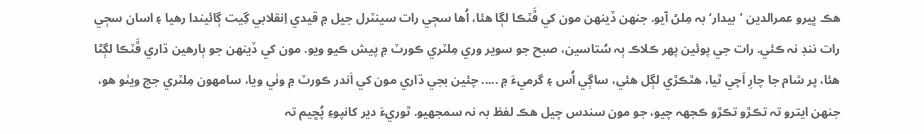هڪ ڀيرو عمرالدين ’بيدار‘ بہ مِلڻ آيو. جنھن ڏينھن مون کي ڦَٽڪا لڳا هئا، اُها سڄي رات سينٽرل جيل ۾ قيدي اِنقلابي گِيت ڳائيندا رهيا ۽ اسان سڄي رات ننڊ نہ ڪئي. رات جي پوئين پھر ڪلاڪ ٻہ سُتاسين، صبح جو سوير وري مِلٽري ڪورٽ ۾ پيش ڪيو ويو. مون کي ڏينھن جو ٻارهين ڌاري ڦَٽڪا لڳڻا هئا، پر شام جا چارِ اَچي ٿيا، هٿڪڙي لڳل هئي، ساڳي اُس ۽ گرميءَ ۾ ..... چئين بجي ڌاري مون کي اَندر ڪورٽ ۾ وٺي ويا، سامھون مِلٽري جج ويٺو هو، جنھن ايترو تہ تڪڙو تڪڙو ڪجهہ چيو، جو مون سندس چيل هڪ لفظ بہ نہ سمجهيو. ٿوريءَ دير کانپوءِ پُڇيم تہ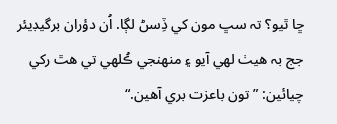ڇا ٿيو؟ تہ سڀ مون کي ڏِسڻ لڳا. اُن دؤران برگيڊيئر جج بہ هيٺ لھي آيو ۽ منھنجي ڪُلھي تي هٿ رکي چيائين: ”تون باعزت بري آهين.“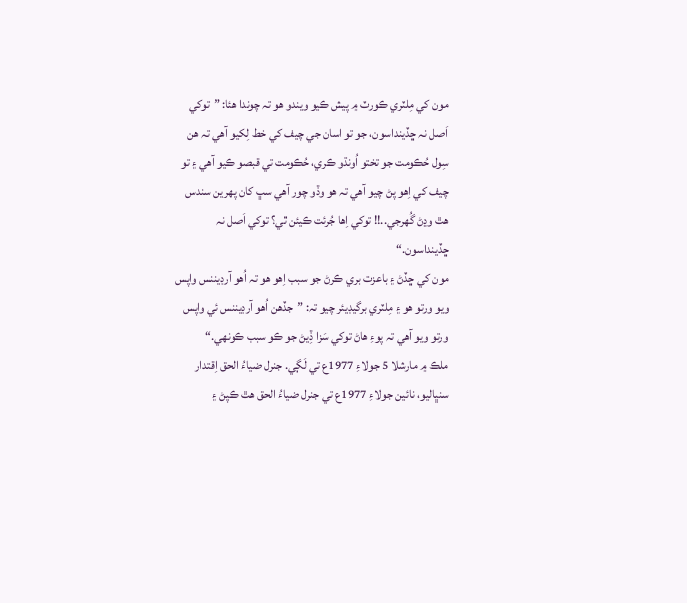مون کي مِلٽري ڪورٽ ۾ پيش ڪيو ويندو هو تہ چوندا هئا: ”توکي اَصل نہ ڇڏينداسون، جو تو اسان جي چيف کي خط لِکيو آهي تہ هن سِول حُڪومت جو تختو اُونڌو ڪري، حُڪومت تي قبصو ڪيو آهي ۽ تو چيف کي اِهو پڻ چيو آهي تہ هو وڏو چور آهي سڀ کان پھرين سندس هٿ وڍڻ گُهرجي..!! توکي اِها جُرئت ڪيئن ٿي؟ توکي اَصل نہ ڇڏينداسون.“
مون کي ڇڏڻ ۽ باعزت بري ڪرڻ جو سبب اِهو هو تہ اُهو آرڊيننس واپس ويو ورتو هو ۽ مِلٽري برگيڊيئر چيو تہ: ”جڏهن اُهو آرڊيننس ئي واپس ورتو ويو آهي تہ پوءِ هاڻ توکي سَزا ڏِيڻ جو ڪو سبب ڪونھي.“
ملڪ ۾ مارشلا 5 جولاءِ 1977ع تي لَڳي. جنرل ضياءُ الحق اِقتدار سنڀاليو، نائين جولاءِ 1977ع تي جنرل ضياءُ الحق هٿ ڪپڻ ۽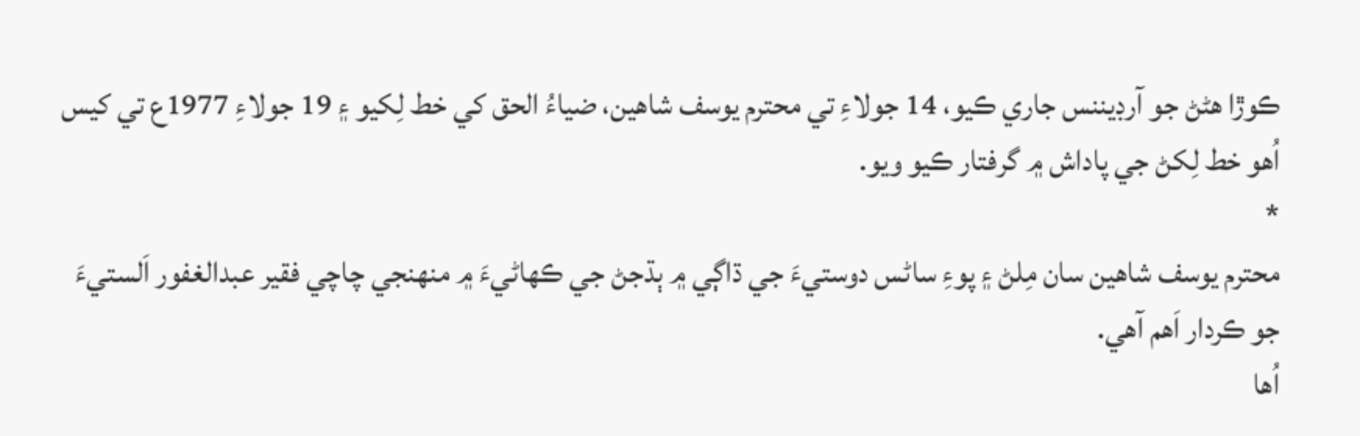ڪوڙا هڻڻ جو آرڊيننس جاري ڪيو، 14 جولاءِ تي محترم يوسف شاهين، ضياءُ الحق کي خط لِکيو ۽ 19 جولاءِ 1977ع تي کيس اُهو خط لِکڻ جي پاداش ۾ گرفتار ڪيو ويو.
*
محترم يوسف شاهين سان مِلڻ ۽ پوءِ ساڻس دوستيءَ جي ڌاڳي ۾ ٻڌجڻ جي ڪھاڻيءَ ۾ منھنجي چاچي فقير عبدالغفور اَلستيءَ جو ڪردار اَهم آهي.
اُها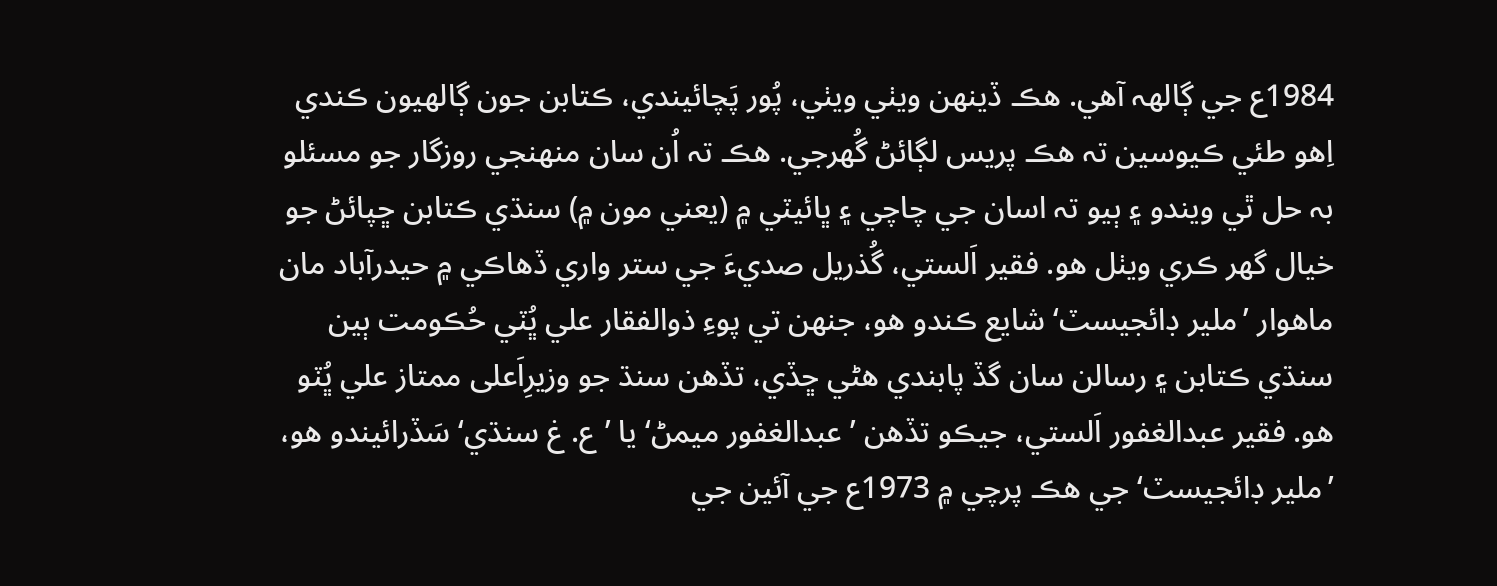1984ع جي ڳالھہ آهي. هڪ ڏينھن ويٺي ويٺي، پُور پَچائيندي، ڪتابن جون ڳالھيون ڪندي اِهو طئي ڪيوسين تہ هڪ پريس لڳائڻ گُهرجي. هڪ تہ اُن سان منھنجي روزگار جو مسئلو بہ حل ٿي ويندو ۽ ٻيو تہ اسان جي چاچي ۽ ڀائيٽي ۾ (يعني مون ۾) سنڌي ڪتابن ڇپائڻ جو خيال گهر ڪري ويٺل هو. فقير اَلستي، گُذريل صديءَ جي ستر واري ڏهاڪي ۾ حيدرآباد مان ماهوار ’ملير ڊائجيسٽ‘ شايع ڪندو هو، جنھن تي پوءِ ذوالفقار علي ڀُٽي حُڪومت ٻين سنڌي ڪتابن ۽ رسالن سان گڏ پابندي هڻي ڇڏي، تڏهن سنڌ جو وزيرِاَعلى ممتاز علي ڀُٽو هو. فقير عبدالغفور اَلستي، جيڪو تڏهن ’عبدالغفور ميمڻ‘ يا ’ع. غ سنڌي‘ سَڏرائيندو هو، ’ملير ڊائجيسٽ‘ جي هڪ پرچي ۾ 1973ع جي آئين جي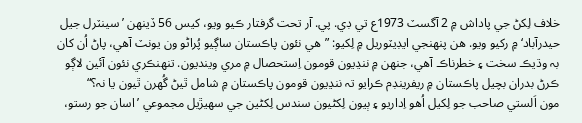خلاف لِکڻ جي پاداش ۾ 2 آگسٽ 1973ع تي ڊي. پي. آر تحت گرفتار ڪيو ويو، کيس 56 ڏينھن ’سينٽرل جيل حيدرآباد‘ ۾ رکيو ويو. هن پنھنجي ايڊيٽوريل ۾ لِکيو: ”هي نئون پاڪستان ساڳيو پُراڻو ون يونٽ آهي، پاڻ اُن کان بہ وڌيڪ سخت ۽ خطرناڪ آهي، جنھن ۾ ننڍيون قومون اِستحصال ۾ مري وينديون. تنھنڪري نئون آئين لاڳو ڪرڻ بدران بچيل پاڪستان ۾ ريفرينڊم ڪرايو تہ ننڍيون قومون پاڪستان ۾ شامل ٿيڻ گُهرن ٿيون يا نہ؟“
مون اَلستي صاحب جو لِکيل اُهو اِداريو ۽ ٻيون لِکڻيون سندس لِکڻين جي سھيڙيل مجموعي ’اسان جو رستو،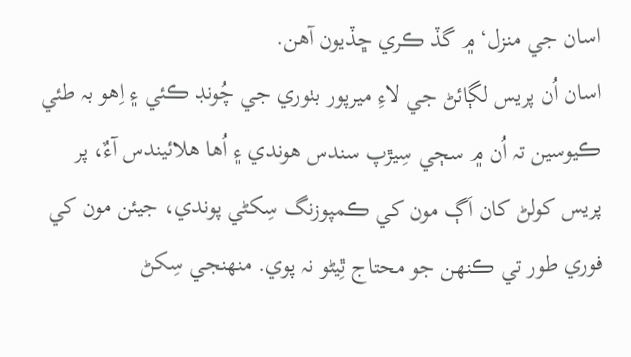اسان جي منزل‘ ۾ گڏ ڪري ڇڏيون آهن.
اسان اُن پريس لڳائڻ جي لاءِ ميرپور بٺوري جي چُونڊ ڪئي ۽ اِهو بہ طئي ڪيوسين تہ اُن ۾ سڄي سِيڙپ سندس هوندي ۽ اُها هلائيندس آءٌ، پر پريس کولڻ کان اَڳ مون کي ڪمپوزنگ سِکڻي پوندي، جيئن مون کي فوري طور تي ڪنھن جو محتاج ٿِيڻو نہ پوي. منھنجي سِکڻ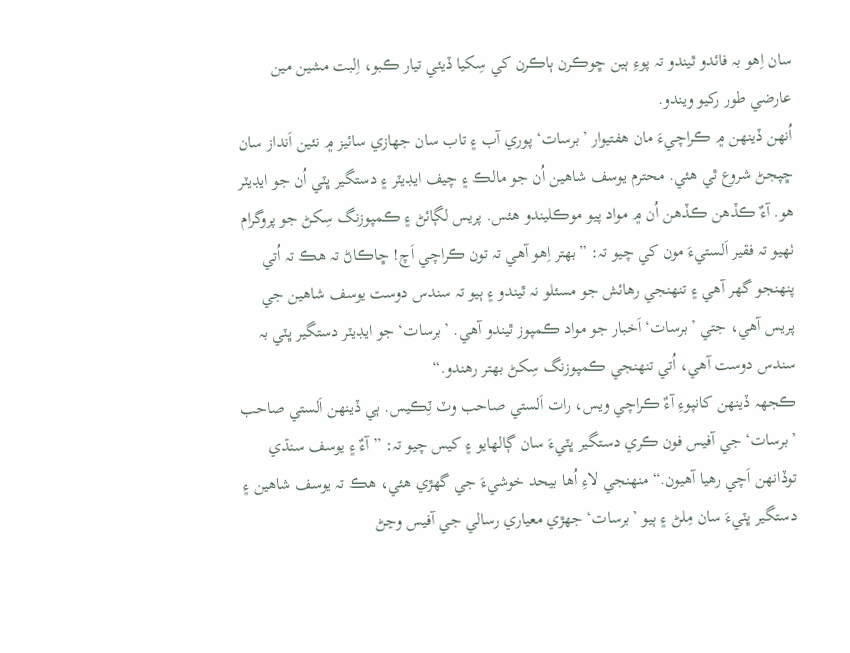سان اِهو بہ فائدو ٿيندو تہ پوءِ ٻين ڇوڪرن ٻاڪرن کي سِکيا ڏيئي تيار ڪبو، اِلبت مشين مين عارضي طور رکيو ويندو.
اُنھن ڏينھن ۾ ڪراچيءَ مان هفتيوار ’برسات‘ پوري آب ۽ تاب سان جھازي سائيز ۾ نئين اَنداز سان ڇپجڻ شروع ٿي هئي. محترم يوسف شاهين اُن جو مالڪ ۽ چيف ايڊيٽر ۽ دستگير ڀٽي اُن جو ايڊيٽر هو. آءٌ ڪڏهن ڪڏهن اُن ۾ مواد پيو موڪليندو هئس. پريس لڳائڻ ۽ ڪمپوزنگ سِکڻ جو پروگرام ٺھيو تہ فقير اَلستيءَ مون کي چيو تہ: ”بھتر اِهو آهي تہ تون ڪراچي اَچ! ڇاڪاڻ تہ هڪ تہ اُتي پنھنجو گهر آهي ۽ تنھنجي رهائش جو مسئلو نہ ٿيندو ۽ ٻيو تہ سندس دوست يوسف شاهين جي پريس آهي، جتي ’برسات‘ اَخبار جو مواد ڪمپوز ٿيندو آهي. ’برسات‘ جو ايڊيٽر دستگير ڀٽي بہ سندس دوست آهي، اُتي تنھنجي ڪمپوزنگ سِکڻ بھتر رهندو.“
ڪجهہ ڏينھن کانپوءِ آءٌ ڪراچي ويس، رات اَلستي صاحب وٽ ٽِڪيس. ٻي ڏينھن اَلستي صاحب ’برسات‘ جي آفيس فون ڪري دستگير ڀٽيءَ سان ڳالھايو ۽ کيس چيو تہ: ”آءٌ ۽ يوسف سنڌي توڏانھن اَچي رهيا آهيون.“ منھنجي لاءِ اُها بيحد خوشيءَ جي گهڙي هئي، هڪ تہ يوسف شاهين ۽ دستگير ڀٽيءَ سان مِلڻ ۽ ٻيو ’برسات‘ جھڙي معياري رسالي جي آفيس وڃڻ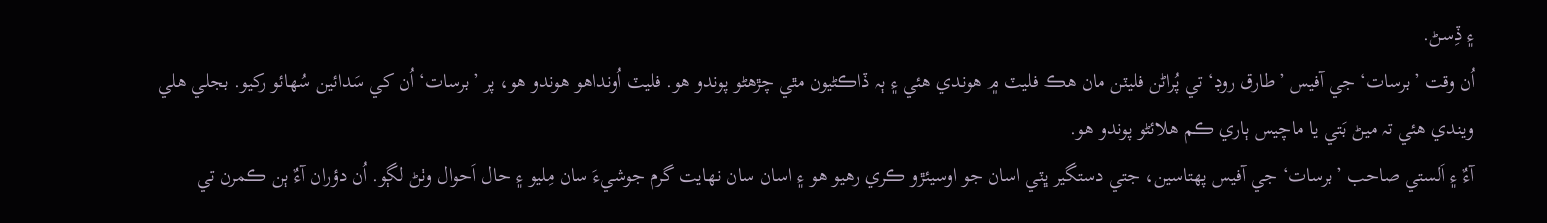۽ ڏِسڻ.
اُن وقت ’برسات‘ جي آفيس ’طارق روڊ‘ تي پُراڻن فليٽن مان هڪ فليٽ ۾ هوندي هئي ۽ ٻہ ڏاڪڻيون مٿي چڙهڻو پوندو هو. فليٽ اُونداهو هوندو هو، پر ’برسات‘ اُن کي سَدائين سُھائو رکيو. بجلي هلي ويندي هئي تہ ميڻ بَتي يا ماچيس ٻاري ڪم هلائڻو پوندو هو.
آءٌ ۽ اَلستي صاحب ’برسات‘ جي آفيس پھتاسين، جتي دستگير ڀٽي اسان جو اوسيئڙو ڪري رهيو هو ۽ اسان سان نھايت گرم جوشيءَ سان مِليو ۽ حال اَحوال وٺڻ لڳو. اُن دؤران آءٌ ٻن ڪمرن تي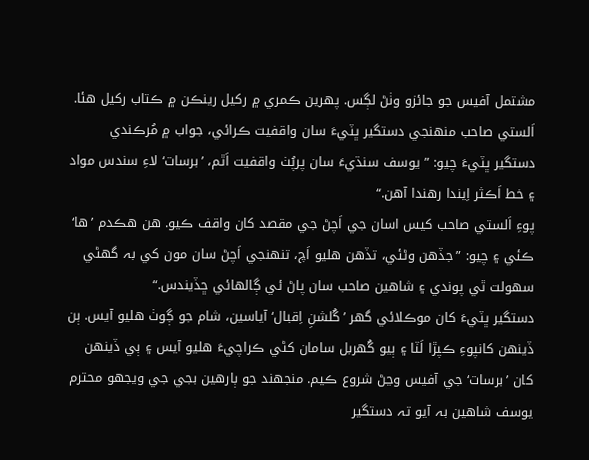مشتمل آفيس جو جائزو وٺڻ لڳس. پھرين ڪمري ۾ رکيل رينڪن ۾ ڪتاب رکيل هئا. اَلستي صاحب منھنجي دستگير ڀٽيءَ سان واقفيت ڪرائي، جواب ۾ مُرڪندي دستگير ڀٽيءَ چيو: ” يوسف سنڌيءَ سان پرپُٺ واقفيت اَٿم، ’برسات‘ لاءِ سندس مواد ۽ خط اَڪثر اِيندا رهندا آهن.“
پوءِ اَلستي صاحب کيس اسان جي اَچڻ جي مقصد کان واقف ڪيو. هن هڪدم ’ها‘ ڪئي ۽ چيو: ”جڏهن وڻئي، تڏهن هليو اَچ، تنھنجي اَچڻ سان مون کي بہ گهڻي سھولت ٿي پوندي ۽ شاهين صاحب سان پاڻ ئي ڳالھائي ڇڏيندس.“
دستگير ڀٽيءَ کان موڪلائي گهر ’گُلشنِ اِقبال‘ آياسين، شام جو ڳوٺ هليو آيس. ٻن ڏينھن کانپوءِ ڪپڙا لَٽا ۽ ٻيو گُهربل سامان کڻي ڪراچيءَ هليو آيس ۽ ٻي ڏينھن کان ’برسات‘ جي آفيس وڃڻ شروع ڪيم. منجهند جو ٻارهين بجي جي ويجهو محترم يوسف شاهين بہ آيو تہ دستگير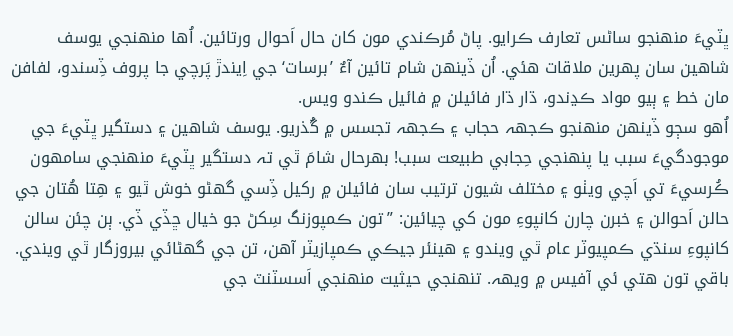ڀٽيءَ منھنجو ساڻس تعارف ڪرايو. پاڻ مُرڪندي مون کان حال اَحوال ورتائين. اُها منھنجي يوسف شاهين سان پھرين ملاقات هئي. اُن ڏينھن شام تائين آءٌ ’برسات‘ جي اِيندڙ پَرچي جا پروف ڏِسندو، لفافن مان خط ۽ ٻيو مواد ڪڍندو، ڌار ڌار فائيلن ۾ فائيل ڪندو ويس.
اُهو سڄو ڏينھن منھنجو ڪجهہ حجاب ۽ ڪجهہ تجسس ۾ گُذريو. يوسف شاهين ۽ دستگير ڀٽيءَ جي موجودگيءَ سبب يا پنھنجي حِجابي طبيعت سبب! بھرحال شامَ ٿي تہ دستگير ڀٽيءَ منھنجي سامھون ڪُرسيءَ تي اَچي ويٺو ۽ مختلف شيون ترتيب سان فائيلن ۾ رکيل ڏِسي گهڻو خوش ٿيو ۽ هِتا هُتان جي حالن اَحوالن ۽ خبرن چارن کانپوءِ مون کي چيائين: ”تون ڪمپوزنگ سِکڻ جو خيال ڇڏي ڏي. ٻن چئن سالن کانپوءِ سنڌي ڪمپيوٽر عام ٿي ويندو ۽ هينئر جيڪي ڪمپازيٽر آهن، تن جي گهڻائي بيروزگار ٿي ويندي. باقي تون هتي ئي آفيس ۾ ويھہ. تنھنجي حيثيت منھنجي اَسسٽنٽ جي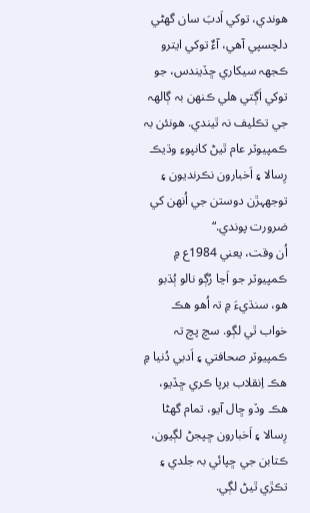هوندي، توکي اَدبَ سان گهڻي دلچسپي آهي، آءٌ توکي ايترو ڪجهہ سيکاري ڇڏيندس، جو توکي اَڳتي هلي ڪنھن بہ ڳالھہ جي تڪليف نہ ٿيندي. هونئن بہ ڪمپيوٽر عام ٿيڻ کانپوءِ وڌيڪ رِسالا ۽ اَخبارون نڪرنديون ۽ توجھہڙن دوستن جي اُنھن کي ضرورت پوندي.“
اُن وقت، يعني 1984ع ۾ ڪمپيوٽر جو اَڃا رُڳو نالو ٻُڌبو هو، سنڌيءَ ۾ تہ اُهو هڪ خواب ٿي لڳو. سچ پچ تہ ڪمپيوٽر صحافتي ۽ اَدبي دُنيا ۾ هڪ اِنقلاب برپا ڪري ڇڏيو، هڪ وڏو ڇال آيو، تمام گهڻا رِسالا ۽ اَخبارون ڇپجڻ لڳيون، ڪتابن جي ڇپائي بہ جلدي ۽ تڪڙي ٿيڻ لڳي.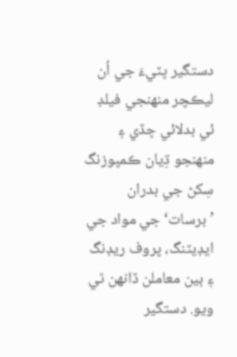دستگير ڀٽيءَ جي اُن ليڪچر منھنجي فيلڊ ئي بدلائي ڇڏي ۽ منھنجو ڌِيان ڪمپوزنگ سِکڻ جي بدران ’برسات‘ جي مواد جي ايڊيٽنگ، پروف ريڊنگ ۽ ٻين معاملن ڏانھن ٿي ويو. دستگير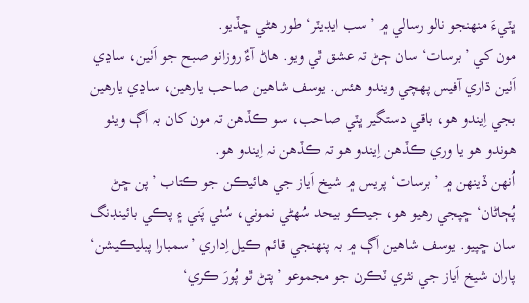ڀٽيءَ منھنجو نالو رسالي ۾ ’سب ايڊيٽر‘ طور هڻي ڇڏيو.
مون کي ’برسات‘ سان ڄڻ تہ عشق ٿي ويو. هاڻ آءٌ روزانو صبح جو اَٺين، ساڍي اَٺين ڌاري آفيس پھچي ويندو هئس. يوسف شاهين صاحب يارهين، ساڍي يارهين بجي اِيندو هو، باقي دستگير ڀٽي صاحب، سو ڪڏهن تہ مون کان بہ اَڳ ويٺو هوندو هو يا وري ڪڏهن اِيندو هو تہ ڪڏهن نہ اِيندو هو.
اُنھن ڏينھن ۾ ’برسات‘ پريس ۾ شيخ اَياز جي هائيڪن جو ڪتاب ’پن ڇڻ پُڄاڻان‘ ڇپجي رهيو هو، جيڪو بيحد سُھڻي نموني، سُٺي پَني ۽ پڪي بائينڊنگ سان ڇپيو. يوسف شاهين اَڳ ۾ بہ پنھنجي قائم ڪيل اِداري ’سمبارا پبليڪيشن‘ پاران شيخ اَياز جي نثري ٽڪرن جو مجموعو ’پتڻ ٿو پُورَ ڪري‘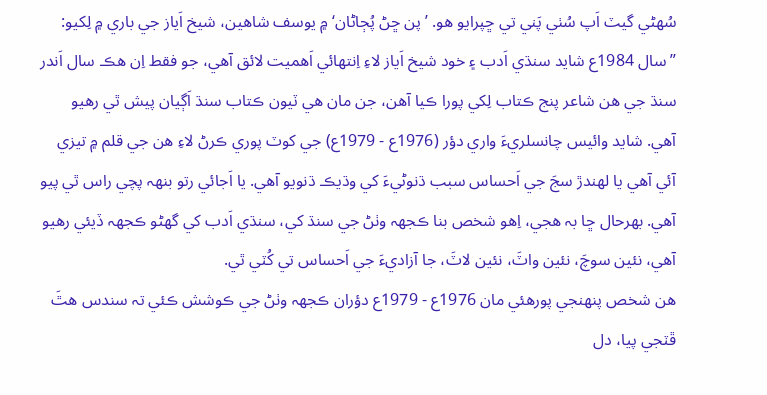سُھڻي گيٽ اَپ سُٺي پَني تي ڇپرايو هو. ’پن ڇڻ پُڄاڻان‘ ۾ يوسف شاهين، شيخ اَياز جي باري ۾ لِکيو:
”سال 1984ع شايد سنڌي اَدب ۽ خود شيخ اَياز لاءِ اِنتھائي اَهميت لائق آهي، جو فقط اِن هڪ سال اَندر سنڌ جي هن شاعر پنج ڪتاب لِکي پورا ڪيا آهن، جن مان هي ٽيون ڪتاب سنڌ اَڳيان پيش ٿي رهيو آهي. شايد وائيس چانسلريءَ واري دؤر (1976ع - 1979ع) جي کوٽ پوري ڪرڻ لاءِ هن جي قلم ۾ تيزي آئي آهي يا لھندڙ سجَ جي اَحساس سبب ڌنوڻيءَ کي وڌيڪ ڌنويو آهي. يا اَجائي رتو بنھہ پچي راس ٿي پيو آهي. بھرحال ڇا بہ هجي، اِهو شخص بنا ڪجهہ وٺڻ جي سنڌ کي، سنڌي اَدب کي گهڻو ڪجهہ ڏيئي رهيو آهي، نئين سوچَ، نئين واٽَ، نئين لاٽَ، جا آزاديءَ جي اَحساس تي کُٽي ٿي.
هن شخص پنھنجي پورهئي مان 1976ع - 1979ع دؤران ڪجهہ وٺڻ جي ڪوشش ڪئي تہ سندس هٿَ ڦٽجي پيا، دل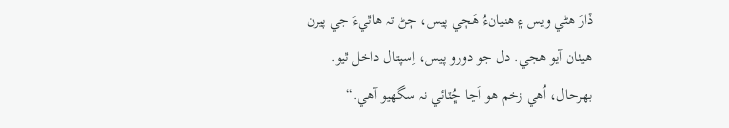ڏارَ هڻي ويس ۽ هنيانءُ هَڄي پيس، ڄڻ تہ هاٿيءَ جي پيرن هيٺان آيو هجي. دل جو دورو پيس، اِسپتال داخل ٿيو. بھرحال، اُهي زخم هو اَڃا ڇُٽائي نہ سگهيو آهي.“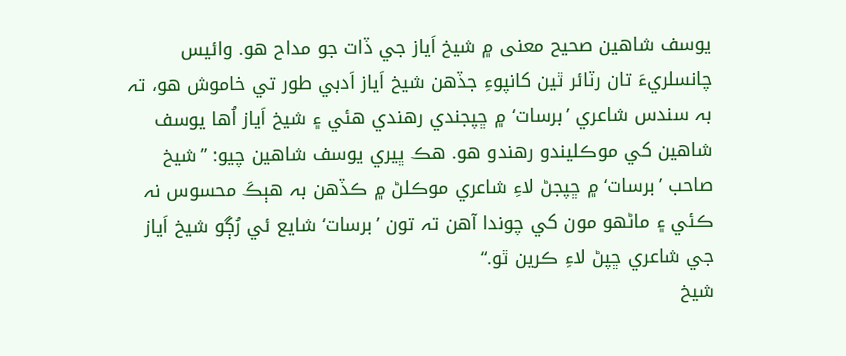يوسف شاهين صحيح معنى ۾ شيخ اَياز جي ڏات جو مداح هو. وائيس چانسلريءَ تان رٽائر ٿين کانپوءِ جڏهن شيخ اَياز اَدبي طور تي خاموش هو، تہ بہ سندس شاعري ’برسات‘ ۾ ڇپجندي رهندي هئي ۽ شيخ اَياز اُها يوسف شاهين کي موڪليندو رهندو هو. هڪ ڀيري يوسف شاهين چيو: ”شيخ صاحب ’برسات‘ ۾ ڇپجڻ لاءِ شاعري موڪلڻ ۾ ڪڏهن بہ هٻڪَ محسوس نہ ڪئي ۽ ماڻھو مون کي چوندا آهن تہ تون ’برسات‘ شايع ئي رُڳو شيخ اَياز جي شاعري ڇپڻ لاءِ ڪرين ٿو.“
شيخ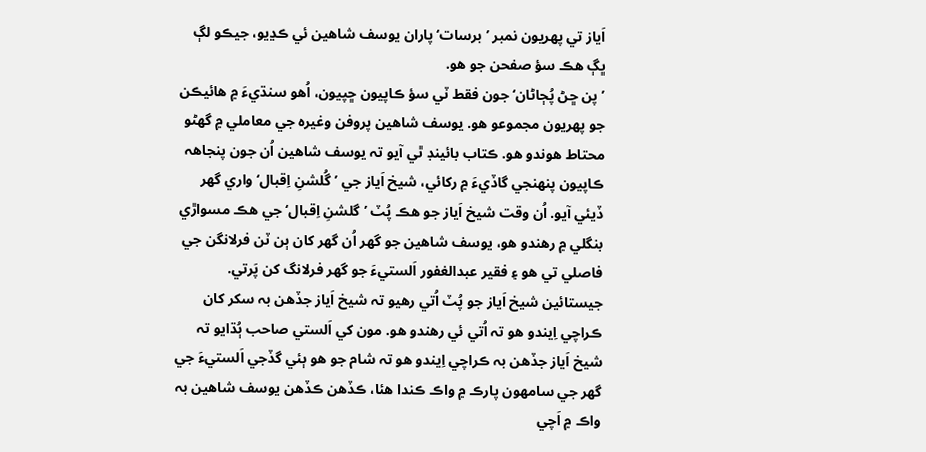اَياز تي پھريون نمبر ’برسات‘ پاران يوسف شاهين ئي ڪڍيو، جيڪو لڳ ڀڳ هڪ سؤ صفحن جو هو.
’پن ڇڻ پُڄاڻان‘ جون فقط ٽي سؤ ڪاپيون ڇپيون، اُهو سنڌيءَ ۾ هائيڪن جو پھريون مجموعو هو. يوسف شاهين پروفن وغيرہ جي معاملي ۾ گهڻو محتاط هوندو هو. ڪتاب بائينڊ ٿي آيو تہ يوسف شاهين اُن جون پنجاھہ ڪاپيون پنھنجي گاڏيءَ ۾ رکائي، شيخ اَياز جي ’گُلشنِ اِقبال‘ واري گهر ڏيئي آيو. اُن وقت شيخ اَياز جو هڪ پُٽ ’گلشنِ اِقبال‘ جي هڪ مسواڙي بنگلي ۾ رهندو هو، يوسف شاهين جو گهر اُن گهر کان ٻن ٽن فرلانگن جي فاصلي تي هو ۽ فقير عبدالغفور اَلستيءَ جو گهر فرلانگ کن پَرتي. جيستائين شيخ اَياز جو پُٽ اُتي رهيو تہ شيخ اَياز جڏهن بہ سکر کان ڪراچي اِيندو هو تہ اُتي ئي رهندو هو. مون کي اَلستي صاحب ٻُڌايو تہ شيخ اَياز جڏهن بہ ڪراچي اِيندو هو تہ شام جو هو ٻئي گڏجي اَلستيءَ جي گهر جي سامھون پارڪ ۾ واڪ ڪندا هئا، ڪڏهن ڪڏهن يوسف شاهين بہ واڪ ۾ اَچي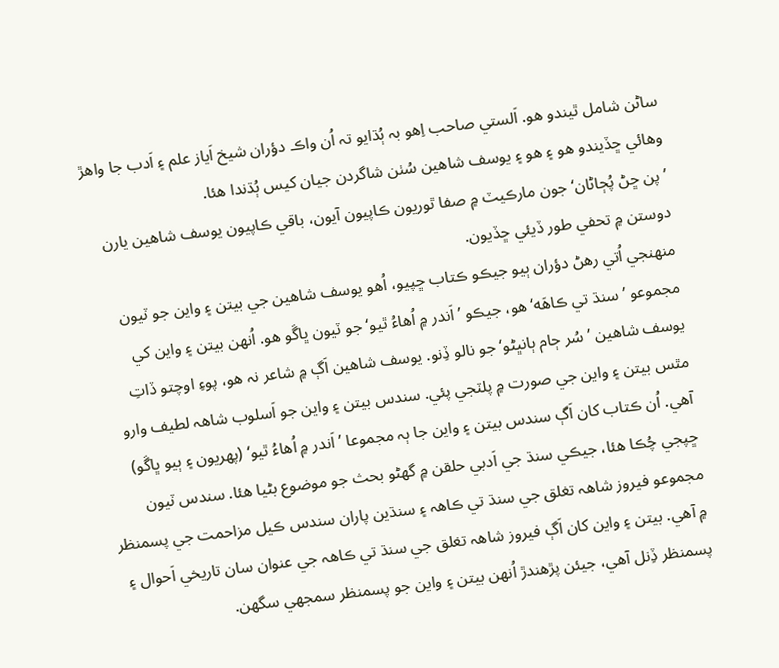ساڻن شامل ٿيندو هو. اَلستي صاحب اِهو بہ ٻُڌايو تہ اُن واڪ دؤران شيخ اَياز علم ۽ اَدب جا واهڙ وهائي ڇڏيندو هو ۽ هو ۽ يوسف شاهين سُٺن شاگردن جيان کيس ٻُڌندا هئا.
’پن ڇڻ پُڄاڻان‘ جون مارڪيٽ ۾ صفا ٿوريون ڪاپيون آيون، باقي ڪاپيون يوسف شاهين يارن دوستن ۾ تحفي طور ڏيئي ڇڏيون.
منھنجي اُتي رهڻ دؤران ٻيو جيڪو ڪتاب ڇپيو، اُهو يوسف شاهين جي بيتن ۽ واين جو ٽيون مجموعو ’سنڌ تي ڪاهَه‘ هو، جيڪو ’اَندر ۾ اُهاءُ ٿيو‘ جو ٽيون ڀاڱو هو. اُنھن بيتن ۽ واين کي يوسف شاهين ’سُر ڄام ٻانڀڻو‘ جو نالو ڏِنو. يوسف شاهين اَڳ ۾ شاعر نہ هو، پوءِ اوچتو ڏاتِ مٿس بيتن ۽ واين جي صورت ۾ پلٽجي پئي. سندس بيتن ۽ واين جو اَسلوب شاھہ لطيف وارو آهي. اُن ڪتاب کان اَڳ سندس بيتن ۽ واين جا ٻہ مجموعا ’اَندر ۾ اُهاءُ ٿيو‘ (پھريون ۽ ٻيو ڀاڱو) ڇپجي چُڪا هئا، جيڪي سنڌ جي اَدبي حلقن ۾ گهڻو بحث جو موضوع بڻيا هئا. سندس ٽيون مجموعو فيروز شاھہ تغلق جي سنڌ تي ڪاھہ ۽ سنڌين پاران سندس ڪيل مزاحمت جي پسمنظر ۾ آهي. بيتن ۽ واين کان اَڳ فيروز شاھہ تغلق جي سنڌ تي ڪاھہ جي عنوان سان تاريخي اَحوال ۽ پسمنظر ڏِنل آهي، جيئن پڙهندڙ اُنھن بيتن ۽ واين جو پسمنظر سمجهي سگهن.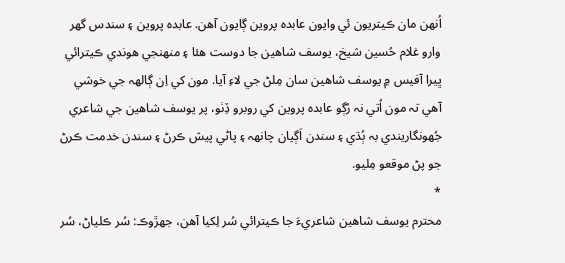اُنھن مان ڪيتريون ئي وايون عابدہ پروين ڳايون آهن. عابدہ پروين ۽ سندس گهر وارو غلام حُسين شيخ، يوسف شاهين جا دوست هئا ۽ منھنجي هوندي ڪيترائي ڀيرا آفيس ۾ يوسف شاهين سان مِلڻ جي لاءِ آيا. مون کي اِن ڳالھہ جي خوشي آهي تہ مون اُتي نہ رُڳو عابدہ پروين کي روبرو ڏِٺو، پر يوسف شاهين جي شاعري جُهونگاريندي بہ ٻُڌي ۽ سندن اَڳيان چانھہ ۽ پاڻي پيش ڪرڻ ۽ سندن خدمت ڪرڻ جو پڻ موقعو مِليو.
*
محترم يوسف شاهين شاعريءَ جا ڪيترائي سُر لِکيا آهن، جھڙوڪ: سُر ڪلياڻ، سُر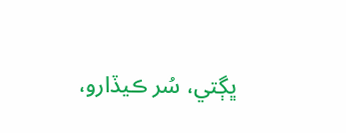ڀڳتي، سُر ڪيڏارو،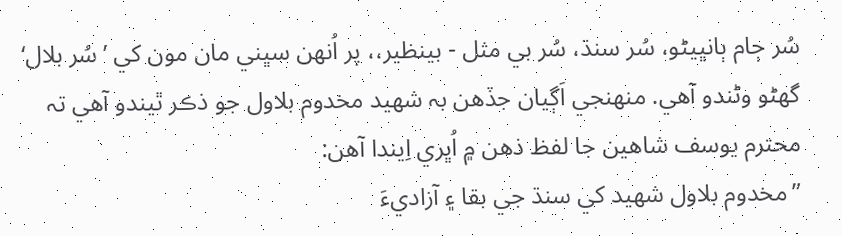سُر ڄام ٻانڀيڻو، سُر سنڌ، سُر بي مثل - بينظير،، پر اُنھن سڀني مان مون کي ’سُر بلال‘ گهڻو وڻندو آهي. منھنجي اَڳيان جڏهن بہ شھيد مخدوم بلاول جو ذڪر ٿيندو آهي تہ محترم يوسف شاهين جا لفظ ذهن ۾ اُڀري اِيندا آهن:
”مخدوم بلاول شھيد کي سنڌ جي بقا ۽ آزاديءَ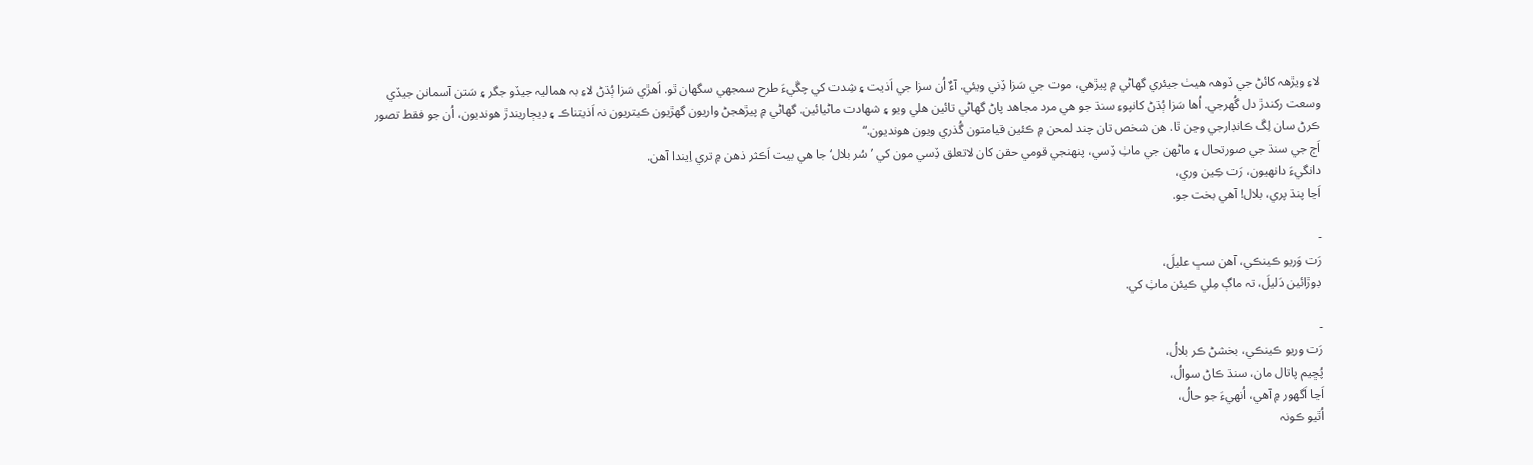لاءِ ويڙھہ کائڻ جي ڏوھہ هيٺ جيئري گهاڻي ۾ پيڙهي، موت جي سَزا ڏِني ويئي. آءٌ اُن سزا جي اَذيت ۽ شِدت کي چڱيءَ طرح سمجهي سگهان ٿو. اَهڙي سَزا ٻُڌڻ لاءِ بہ هماليہ جيڏو جگر ۽ سَتن آسمانن جيڏي وسعت رکندڙ دل گُهرجي. اُها سَزا ٻُڌڻ کانپوءِ سنڌ جو هي مرد مجاهد پاڻ گهاڻي تائين هلي ويو ۽ شھادت ماڻيائين. گهاڻي ۾ پيڙهجڻ واريون گهڙيون ڪيتريون نہ اَذيتناڪ ۽ ڊيڄاريندڙ هونديون، اُن جو فقط تصور ڪرڻ سان لِڱ ڪانڊارجي وڃن ٿا. هن شخص تان چند لمحن ۾ ڪئين قيامتون گُذري ويون هونديون.“
اَڄ جي سنڌ جي صورتحال ۽ ماڻھن جي ماٺِ ڏِسي، پنھنجي قومي حقن کان لاتعلق ڏِسي مون کي ’سُر بلال‘ جا هي بيت اَڪثر ذهن ۾ تري اِيندا آهن.
دانگيءَ دانھيون، رَت ڪِين وري،
اَڃا پنڌ پري، بلال! آهي بخت جو.

-
رَت وَريو ڪينڪي، آهن سڀ عليلَ،
ڊوڙائين دَليلَ، تہ ماڳ مِلي ڪيئن ماٺِ کي.

-
رَت وريو ڪينڪي، بخشڻ ڪر بلالُ،
پُڇيم پاتال مان، سنڌ ڪاڻ سوالُ،
اَڃا اَگهور ۾ آهي، اُنھيءَ جو حالُ،
اُٿيو ڪونہ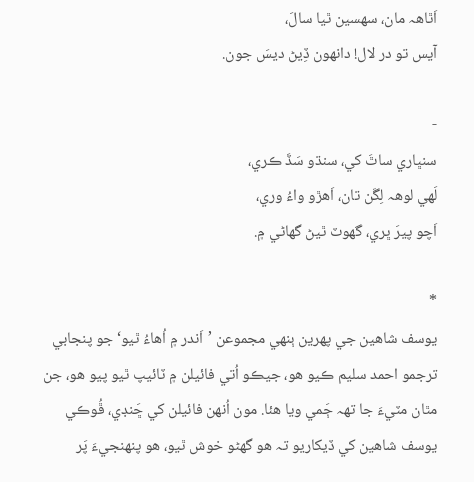اَٿاھہ مان، سھسين ٿيا سالَ،
آيس تو در لال! دانھون ڏِيڻ ديسَ جون.

-
سنڀاري ساٿَ کي، سنڌو سَڏَ ڪري،
لَھي لوھہ لِڱن تان، اَهڙو واءُ وري،
اَچو پيرَ ڀري، گهوٽ ٿيڻ گهاڻي ۾.

*
يوسف شاهين جي پھرين ٻنھي مجموعن ’اَندر ۾ اُهاءُ ٿيو‘ جو پنجابي ترجمو احمد سليم ڪيو هو، جيڪو اُتي فائيلن ۾ ٽائيپ ٿيو پيو هو، جن مٿان مٽيءَ جا تھہ ڄَمي ويا هئا. مون اُنھن فائيلن کي ڇَنڊي، ڦُوڪي يوسف شاهين کي ڏيکاريو تہ هو گهڻو خوش ٿيو، هو پنھنجيءَ پَر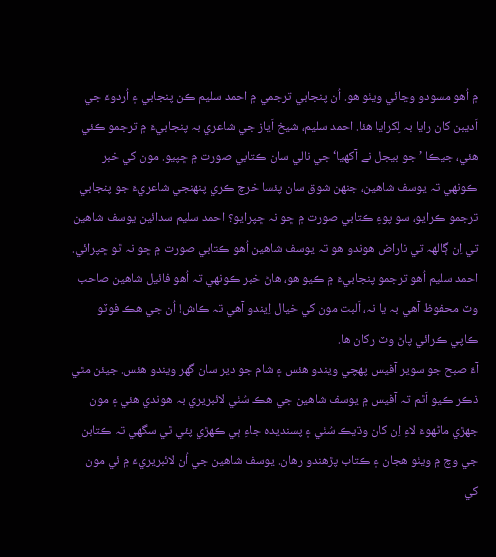۾ اُهو مسودو وڃائي ويٺو هو. اُن پنجابي ترجمي ۾ احمد سليم ڪن پنجابي ۽ اُردوءَ جي اَديبن کان رايا بہ لِکرايا هئا. احمد سليم، شيخ اَياز جي شاعري بہ پنجابيءَ ۾ ترجمو ڪئي هئي، جيڪا ’جو بیجل نے آکھیا‘ جي نالي سان ڪتابي صورت ۾ ڇپيو. مون کي خبر ڪونھي تہ يوسف شاهين، جنھن شوق سان پئسا خرچ ڪري پنھنجي شاعريءَ جو پنجابي ترجمو ڪرايو، سو پوءِ ڪتابي صورت ۾ ڇو نہ ڇپرايو؟ احمد سليم سدائين يوسف شاهين تي اِن ڳالھہ تي ناراض هوندو هو تہ يوسف شاهين اُهو ڪتابي صورت ۾ ڇو نہ ٿو ڇپرائي. احمد سليم اُهو ترجمو پنجابيءَ ۾ ڪيو هو، هاڻ خبر ڪونھي تہ اُهو فائيل شاهين صاحب وٽ محفوظ آهي بہ يا نہ، اَلبت مون کي خيال اِيندو آهي تہ ڪاش! اُن جي هڪ فوٽو ڪاپي ڪرائي پاڻ وٽ رکان ها.
آءٌ صبح جو سوير آفيس پھچي ويندو هئس ۽ شام جو دير سان گهر ويندو هئس. جيئن مٿي ذڪر ڪيو اَٿم تہ آفيس ۾ يوسف شاهين جي هڪ سُٺي لائبريري بہ هوندي هئي ۽ مون جھڙي ماڻھوءَ لاءِ اِن کان وڌيڪ سُٺي ۽ پسنديدہ جاءِ ٻي ڪھڙي پئي ٿي سگهي تہ ڪتابن جي وچ ۾ ويٺو هجان ۽ ڪتاب پڙهندو رهان. يوسف شاهين جي اُن لائبريريءَ ۾ ئي مون کي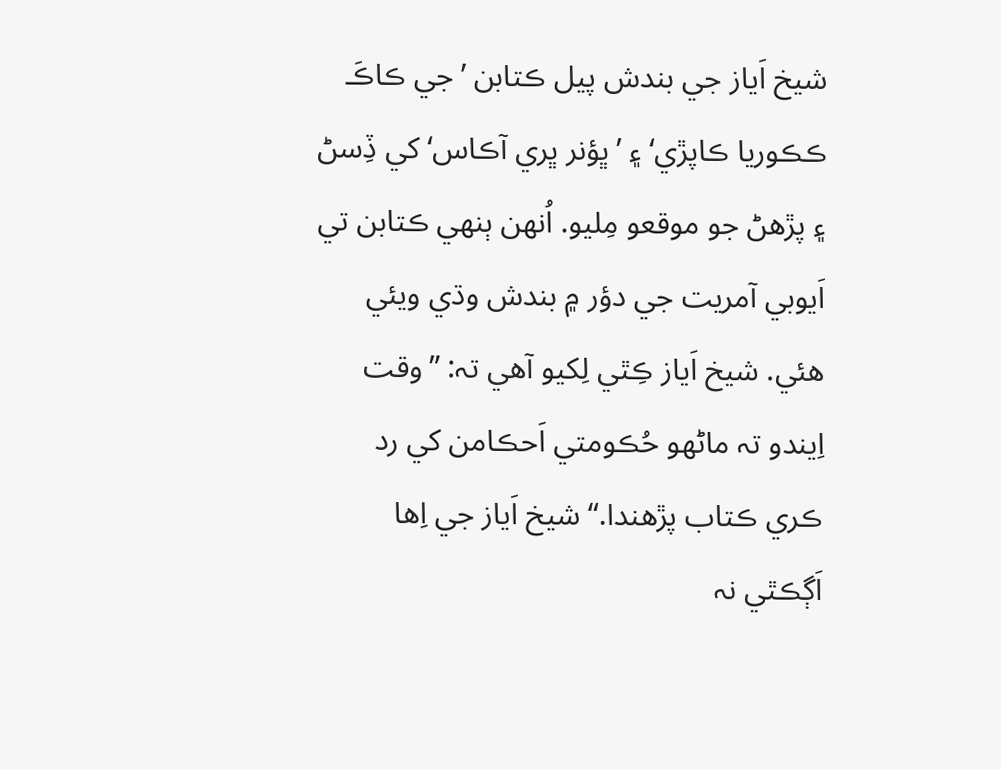شيخ اَياز جي بندش پيل ڪتابن ’جي ڪاڪَ ڪڪوريا ڪاپڙي‘ ۽ ’ڀؤنر ڀري آڪاس‘ کي ڏِسڻ ۽ پڙهڻ جو موقعو مِليو. اُنھن ٻنھي ڪتابن تي اَيوبي آمريت جي دؤر ۾ بندش وڌي ويئي هئي. شيخ اَياز ڪِٿي لِکيو آهي تہ: ”وقت اِيندو تہ ماڻھو حُڪومتي اَحڪامن کي رد ڪري ڪتاب پڙهندا.“ شيخ اَياز جي اِها اَڳڪٿي نہ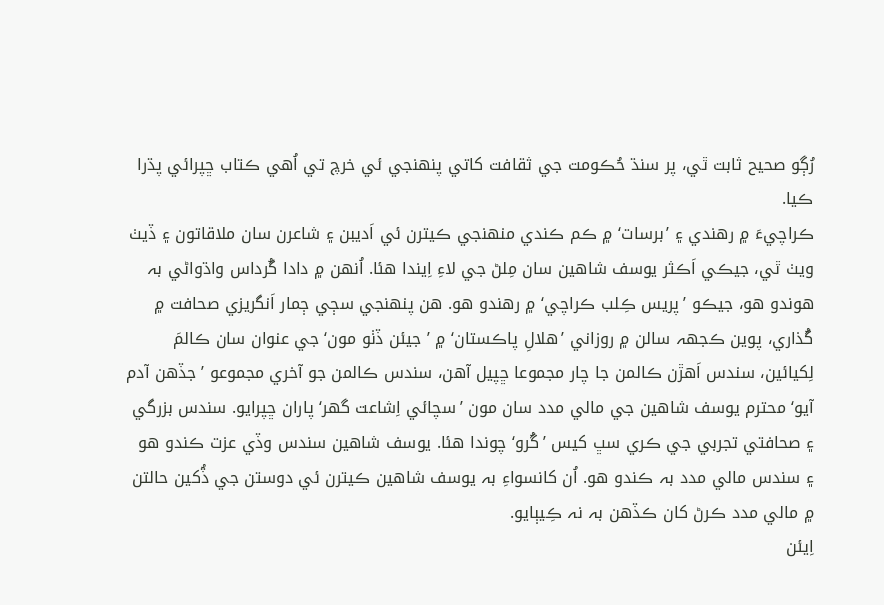رُڳو صحيح ثابت ٿي، پر سنڌ حُڪومت جي ثقافت کاتي پنھنجي ئي خرچ تي اُهي ڪتاب ڇپرائي پڌرا ڪيا.
ڪراچيءَ ۾ رهندي ۽ ’برسات‘ ۾ ڪم ڪندي منھنجي ڪيترن ئي اَديبن ۽ شاعرن سان ملاقاتون ۽ ڏيٺ ويٺ ٿي، جيڪي اَڪثر يوسف شاهين سان مِلڻ جي لاءِ اِيندا هئا. اُنھن ۾ دادا گُرداس واڌواڻي بہ هوندو هو، جيڪو ’پريس ڪِلب ڪراچي‘ ۾ رهندو هو. هن پنھنجي سڄي ڄمار اَنگريزي صحافت ۾ گُذاري، پوين ڪجهہ سالن ۾ روزاني ’هلالِ پاڪستان‘ ۾ ’جيئن ڏٺو مون‘ جي عنوان سان ڪالمَ لِکيائين، سندس اَهڙن ڪالمن جا چار مجموعا ڇپيل آهن، سندس ڪالمن جو آخري مجموعو ’جڏهن آدم آيو‘ محترم يوسف شاهين جي مالي مدد سان مون ’سچائي اِشاعت گهر‘ پاران ڇپرايو. سندس بزرگي ۽ صحافتي تجربي جي ڪري سڀ کيس ’گُرو‘ چوندا هئا. يوسف شاهين سندس وڏي عزت ڪندو هو ۽ سندس مالي مدد بہ ڪندو هو. اُن کانسواءِ بہ يوسف شاهين ڪيترن ئي دوستن جي ڏُکين حالتن ۾ مالي مدد ڪرڻ کان ڪڏهن بہ نہ ڪِيٻايو.
اِيئن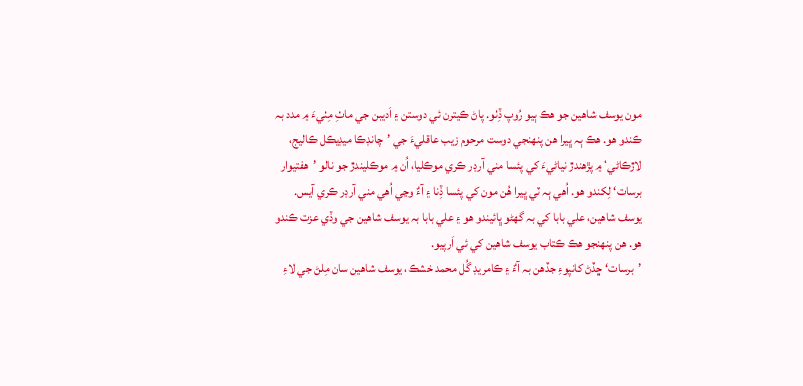مون يوسف شاهين جو هڪ ٻيو رُوپ ڏِٺو. پاڻ ڪيترن ئي دوستن ۽ اَديبن جي ماٺِ مِٺيءَ ۾ مدد بہ ڪندو هو. هڪ ٻہ ڀيرا هن پنھنجي دوست مرحوم زيب عاقليءَ جي ’چانڊڪا ميڊيڪل ڪاليج، لاڙڪاڻي‘ ۾ پڙهندڙ نياڻيءَ کي پئسا مني آرڊر ڪري موڪليا، اُن ۾ موڪليندڙ جو نالو ’هفتيوار برسات‘ لِکندو هو. اُهي ٻہ ٽي ڀيرا هُن مون کي پئسا ڏِنا ۽ آءٌ وڃي اُهي مني آرڊر ڪري آيس. يوسف شاهين، علي بابا کي بہ گهڻو ڀائيندو هو ۽ علي بابا بہ يوسف شاهين جي وڏي عزت ڪندو هو. هن پنھنجو هڪ ڪتاب يوسف شاهين کي ئي اَرپيو.
’برسات‘ ڇڏڻ کانپوءِ جڏهن بہ آءٌ ۽ ڪامريڊ گُل محمد خشڪ، يوسف شاهين سان مِلڻ جي لاءِ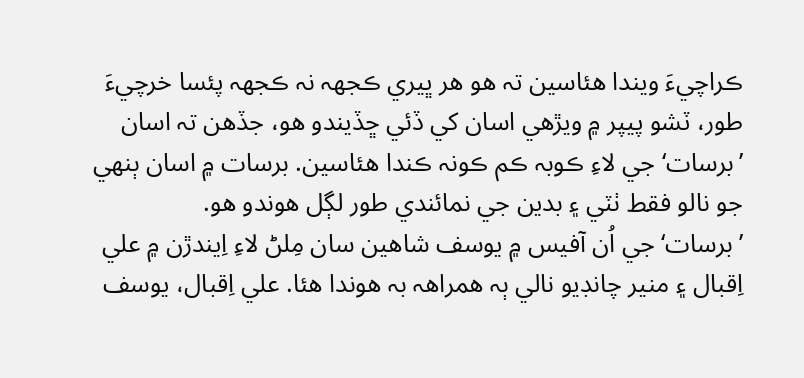ڪراچيءَ ويندا هئاسين تہ هو هر ڀيري ڪجهہ نہ ڪجهہ پئسا خرچيءَ طور، ٽشو پيپر ۾ ويڙهي اسان کي ڏئي ڇڏيندو هو، جڏهن تہ اسان ’برسات‘ جي لاءِ ڪوبہ ڪم ڪونہ ڪندا هئاسين. برسات ۾ اسان ٻنھي جو نالو فقط ٺٽي ۽ بدين جي نمائندي طور لڳل هوندو هو.
’برسات‘ جي اُن آفيس ۾ يوسف شاهين سان مِلڻ لاءِ اِيندڙن ۾ علي اِقبال ۽ منير چانڊيو نالي ٻہ همراھہ بہ هوندا هئا. علي اِقبال، يوسف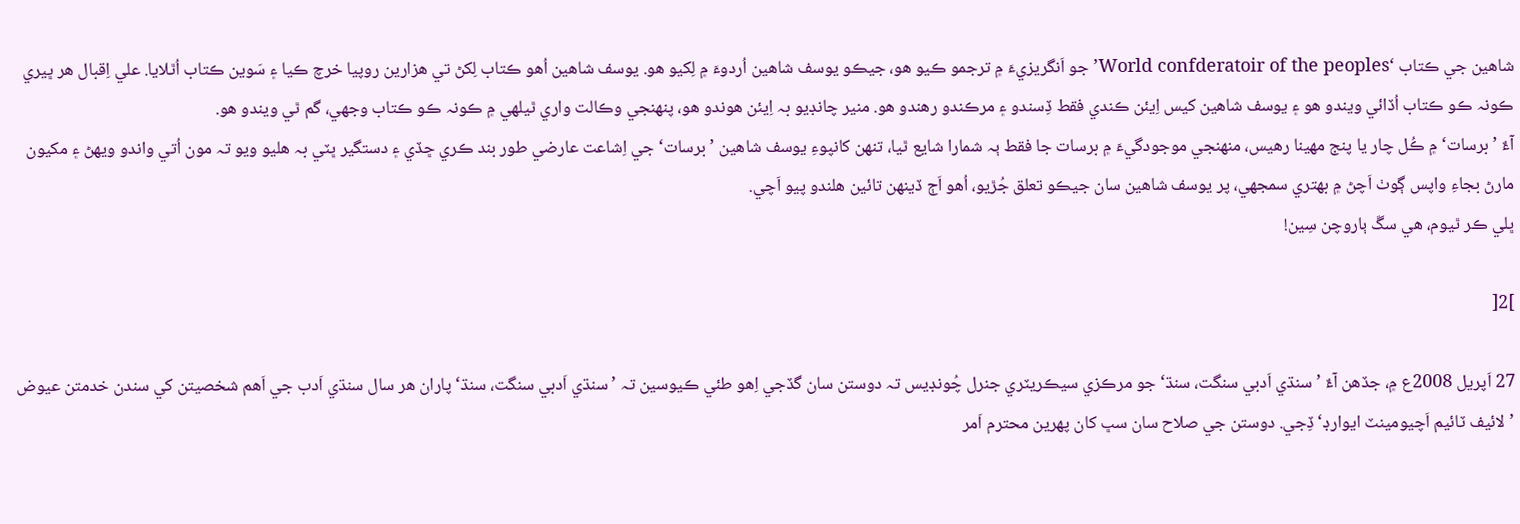شاهين جي ڪتاب ‘World confderatoir of the peoples’ جو اَنگريزيءَ ۾ ترجمو ڪيو هو، جيڪو يوسف شاهين اُردوءَ ۾ لِکيو هو. يوسف شاهين اُهو ڪتاب لِکڻ تي هزارين روپيا خرچ ڪيا ۽ سَوين ڪتاب اُٿلايا. علي اِقبال هر ڀيري ڪونہ ڪو ڪتاب اُڏائي ويندو هو ۽ يوسف شاهين کيس اِيئن ڪندي فقط ڏِسندو ۽ مرڪندو رهندو هو. منير چانڊيو بہ اِيئن هوندو هو، پنھنجي وڪالت واري ٿيلھي ۾ ڪونہ ڪو ڪتاب وجهي، گم ٿي ويندو هو.
آءٌ ’برسات‘ ۾ ڪُل چار يا پنج مھينا رهيس، منھنجي موجودگيءَ ۾ برسات جا فقط ٻہ شمارا شايع ٿيا، تنھن کانپوءِ يوسف شاهين ’برسات‘ جي اِشاعت عارضي طور بند ڪري ڇڏي ۽ دستگير ڀٽي بہ هليو ويو تہ مون اُتي واندو ويھڻ ۽ مکيون مارڻ بجاءِ واپس ڳوٺ اَچڻ ۾ بھتري سمجهي، پر يوسف شاهين سان جيڪو تعلق جُڙيو، اُهو اَڄ ڏينھن تائين هلندو پيو اَچي.
ڀلي ڪر ٿيوم، هي سڱ ٻاروچن سِين!

]2[

27 اَپريل 2008ع ۾، جڏهن آءٌ ’سنڌي اَدبي سنگت، سنڌ‘ جو مرڪزي سيڪريٽري جنرل چُونڊيس تہ دوستن سان گڏجي اِهو طئي ڪيوسين تہ ’سنڌي اَدبي سنگت، سنڌ‘ پاران هر سال سنڌي اَدب جي اَهم شخصيتن کي سندن خدمتن عيوض ’لائيف ٽائيم اَچيومينٽ ايوارڊ‘ ڏِجي. دوستن جي صلاح سان سڀ کان پھرين محترم اَمر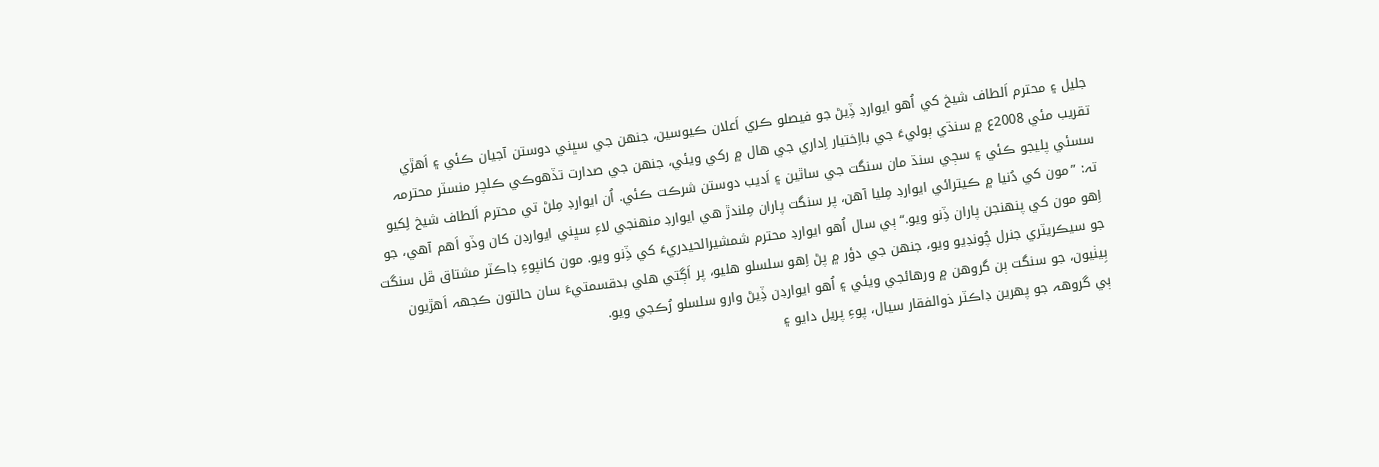جليل ۽ محترم اَلطاف شيخ کي اُهو ايوارڊ ڏِيڻ جو فيصلو ڪري اَعلان ڪيوسين، جنھن جي سڀني دوستن آجيان ڪئي ۽ اَهڙي تقريب مئي 2008ع ۾ سنڌي ٻوليءَ جي بااِختيار اِداري جي هال ۾ رکي ويئي، جنھن جي صدارت تڏهوڪي ڪلچر منسٽر محترمہ سسئي پليجو ڪئي ۽ سڄي سنڌ مان سنگت جي ساٿين ۽ اَديب دوستن شرڪت ڪئي. اُن ايوارڊ مِلڻ تي محترم اَلطاف شيخ لِکيو تہ: ”مون کي دُنيا ۾ ڪيترائي ايوارڊ مِليا آهن، پر سنگت پاران مِلندڙ هي ايوارڊ منھنجي لاءِ سڀني ايوارڊن کان وڏو اَهم آهي، جو اِهو مون کي پنھنجن پاران ڏِنو ويو.“ ٻي سال اُهو ايوارڊ محترم شمشيرالحيدريءَ کي ڏِنو ويو. مون کانپوءِ ڊاڪٽر مشتاق ڦل سنگت جو سيڪريٽري جنرل چُونڊيو ويو، جنھن جي دؤر ۾ پڻ اِهو سلسلو هليو، پر اَڳتي هلي بدقسمتيءَ سان حالتون ڪجهہ اَهڙيون بِيٺيون، جو سنگت ٻن گروهن ۾ ورهائجي ويئي ۽ اُهو ايوارڊن ڏِيڻ وارو سلسلو رُڪجي ويو.
ٻي گروھہ جو پھرين ڊاڪٽر ذوالفقار سيال، پوءِ پريل دايو ۽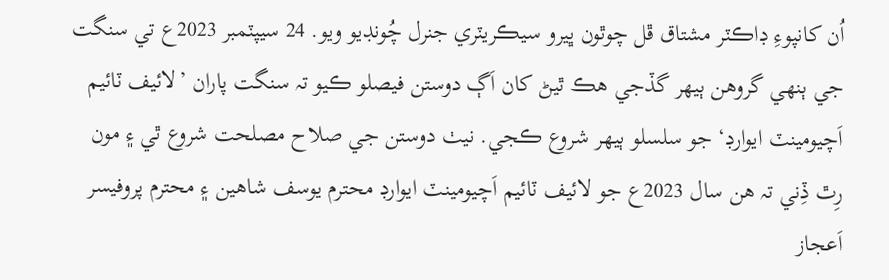اُن کانپوءِ ڊاڪٽر مشتاق ڦل چوٿون ڀيرو سيڪريٽري جنرل چُونڊيو ويو. 24 سيپٽمبر 2023ع تي سنگت جي ٻنھي گروهن ٻيھر گڏجي هڪ ٿيڻ کان اَڳ دوستن فيصلو ڪيو تہ سنگت پاران ’لائيف ٽائيم اَچيومينٽ ايوارڊ‘ جو سلسلو ٻيھر شروع ڪجي. نيٺ دوستن جي صلاح مصلحت شروع ٿي ۽ مون رِٿ ڏِني تہ هن سال 2023ع جو لائيف ٽائيم اَچيومينٽ ايوارڊ محترم يوسف شاهين ۽ محترم پروفيسر اَعجاز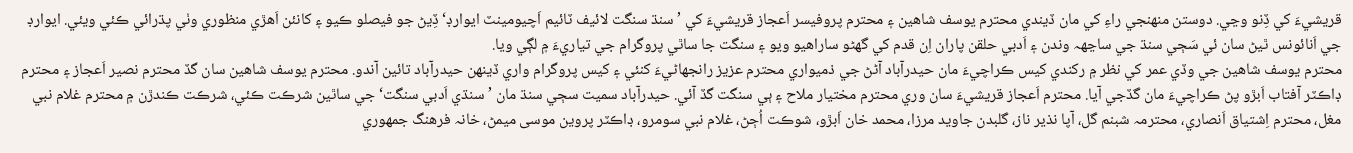قريشيءَ کي ڏِنو وڃي. دوستن منھنجي راءِ کي مان ڏيندي محترم يوسف شاهين ۽ محترم پروفيسر اَعجاز قريشيءَ کي ’سنڌ سنگت لائيف ٽائيم اَچيومينٽ ايوارڊ‘ ڏِيڻ جو فيصلو ڪيو ۽ کانئن اَهڙي منظوري وٺي پڌرائي ڪئي ويئي. ايوارڊ جي اَنائونس ٿيڻ سان ئي سَڄي سنڌ جي ساڃھہ وندن ۽ اَدبي حلقن پاران اِن قدم کي گهڻو ساراهيو ويو ۽ سنگت جا ساٿي پروگرام جي تياريءَ ۾ لڳي ويا.
محترم يوسف شاهين جي وڏي عمر کي نظر ۾ رکندي کيس ڪراچيءَ مان حيدرآباد آڻڻ جي ذميواري محترم عزيز رانجهاڻيءَ کنئي ۽ کيس پروگرام واري ڏينھن حيدرآباد تائين آندو. محترم يوسف شاهين سان گڏ محترم نصير اَعجاز ۽ محترم ڊاڪٽر آفتاب اَبڙو پڻ ڪراچيءَ مان گڏجي آيا. محترم اَعجاز قريشيءَ سان وري محترم مختيار ملاح ۽ ٻي سنگت گڏ آئي. حيدرآباد سميت سڄي سنڌ مان ’سنڌي اَدبي سنگت‘ جي ساٿين شرڪت ڪئي، شرڪت ڪندڙن ۾ محترم غلام نبي مغل، محترم اِشتياق اَنصاري، محترمہ شبنم گل، آپا نذير ناز، گلبدن جاويد مرزا، محمد خان اَبڙو، شوڪت اُڄڻ، غلام نبي سومرو، ڊاڪٽر پروين موسى ميمڻ، خانہ فرهنگ جمھوري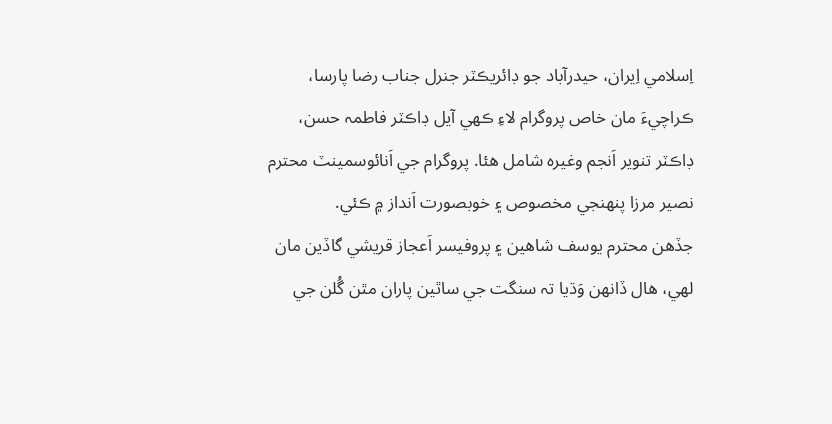اِسلامي اِيران، حيدرآباد جو ڊائريڪٽر جنرل جناب رضا پارسا، ڪراچيءَ مان خاص پروگرام لاءِ ڪھي آيل ڊاڪٽر فاطمہ حسن، ڊاڪٽر تنوير اَنجم وغيرہ شامل هئا. پروگرام جي اَنائوسمينٽ محترم نصير مرزا پنھنجي مخصوص ۽ خوبصورت اَنداز ۾ ڪئي.
جڏهن محترم يوسف شاهين ۽ پروفيسر اَعجاز قريشي گاڏين مان لھي، هال ڏانھن وَڌيا تہ سنگت جي ساٿين پاران مٿن گُلن جي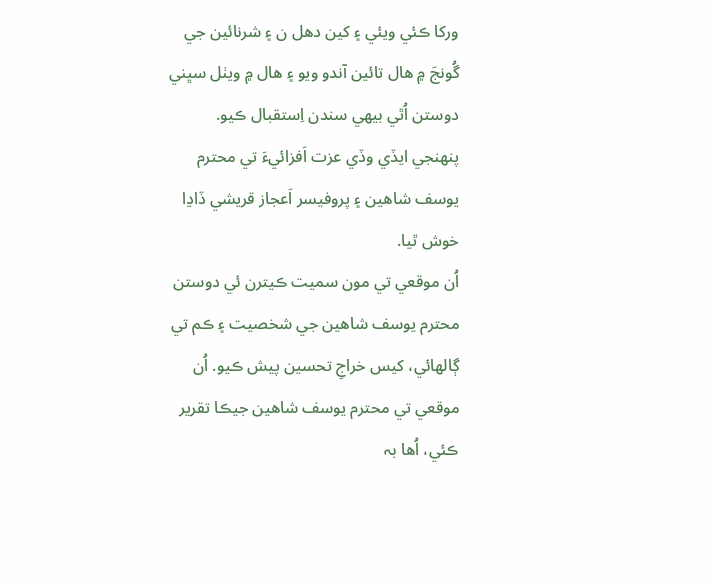ورکا ڪئي ويئي ۽ کين دھل ن ۽ شرنائين جي گُونجَ ۾ هال تائين آندو ويو ۽ هال ۾ ويٺل سڀني دوستن اُٿي بيھي سندن اِستقبال ڪيو. پنھنجي ايڏي وڏي عزت اَفزائيءَ تي محترم يوسف شاهين ۽ پروفيسر اَعجاز قريشي ڏاڍا خوش ٿيا.
اُن موقعي تي مون سميت ڪيترن ئي دوستن محترم يوسف شاهين جي شخصيت ۽ ڪم تي ڳالھائي، کيس خراجِ تحسين پيش ڪيو. اُن موقعي تي محترم يوسف شاهين جيڪا تقرير ڪئي، اُها بہ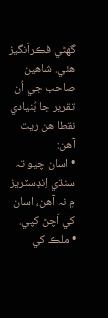گهڻي فڪراَنگيز هئي. شاهين صاحب جي اُن تقرير جا بُنيادي نقطا هن ريت آهن:
• اسان چيو تہ سنڌي اِنڊسٽريز ۾ نہ آهن، اسان کي اَچڻ کپي.
• ملڪ کي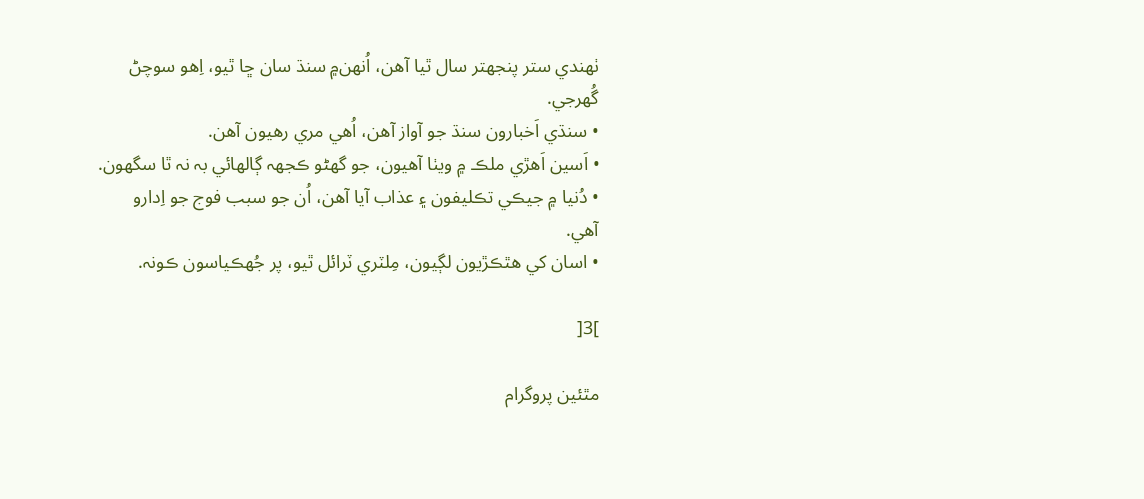ٺھندي ستر پنجهتر سال ٿيا آهن، اُنھن۾ سنڌ سان ڇا ٿيو، اِهو سوچڻ گُهرجي.
• سنڌي اَخبارون سنڌ جو آواز آهن، اُهي مري رهيون آهن.
• اَسين اَهڙي ملڪ ۾ ويٺا آهيون، جو گهڻو ڪجهہ ڳالھائي بہ نہ ٿا سگهون.
• دُنيا ۾ جيڪي تڪليفون ۽ عذاب آيا آهن، اُن جو سبب فوج جو اِدارو آهي.
• اسان کي هٿڪڙيون لڳيون، مِلٽري ٽرائل ٿيو، پر جُهڪياسون ڪونہ.

]3[

مٿئين پروگرام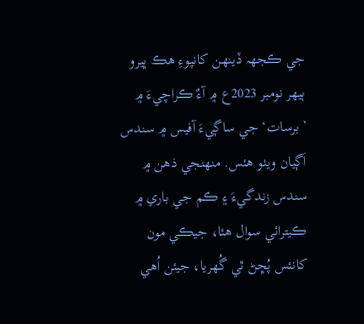جي ڪجهہ ڏينھن کانپوءِ هڪ ڀيرو ٻيھر نومبر 2023ع ۾ آءٌ ڪراچيءَ ۾ ’برسات‘ جي ساڳيءَ آفيس ۾ سندس اَڳيان ويٺو هئس. منھنجي ذهن ۾ سندس زندگيءَ ۽ ڪم جي باري ۾ ڪيترائي سوال هئا، جيڪي مون کانئس پُڇڻ ٿي گُهريا، جيئن اُهي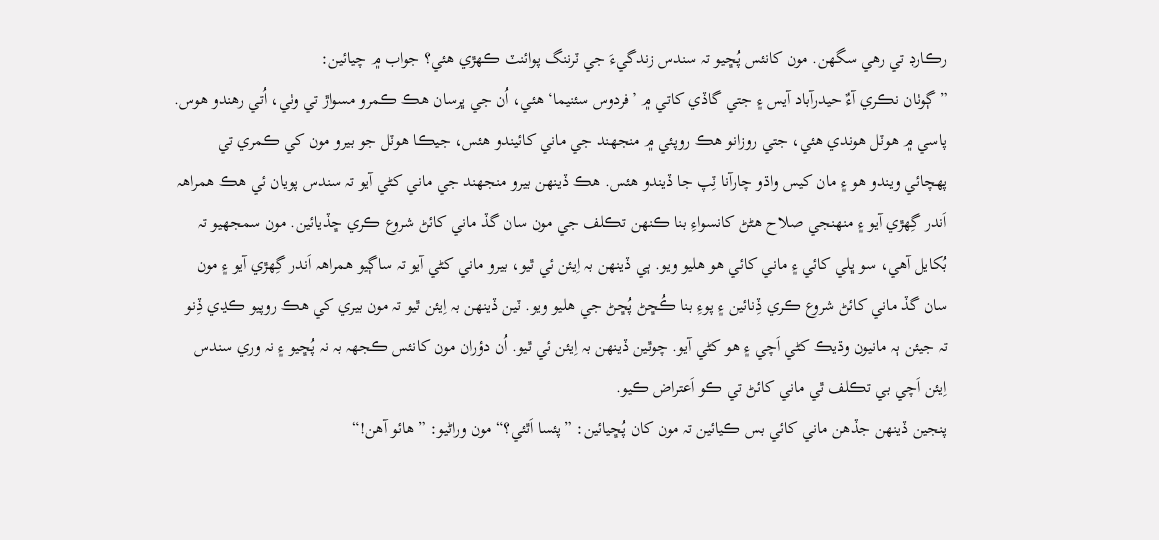رڪارڊ تي رهي سگهن. مون کانئس پُڇيو تہ سندس زندگيءَ جي ٽرننگ پوائنٽ ڪھڙي هئي؟ جواب ۾ چيائين:
”ڳوٺان نڪري آءٌ حيدرآباد آيس ۽ جتي گاڏي کاتي ۾ ’فردوس سئنيما‘ هئي، اُن جي ڀرسان هڪ ڪمرو مسواڙ تي وٺي، اُتي رهندو هوس. پاسي ۾ هوٽل هوندي هئي، جتي روزانو هڪ روپئي ۾ منجهند جي ماني کائيندو هئس، جيڪا هوٽل جو بيرو مون کي ڪمري تي پھچائي ويندو هو ۽ مان کيس واڌو چارآنا ٽِپ جا ڏيندو هئس. هڪ ڏينھن بيرو منجهند جي ماني کڻي آيو تہ سندس پويان ئي هڪ همراھہ اَندر گِهڙي آيو ۽ منھنجي صلاح هڻڻ کانسواءِ بنا ڪنھن تڪلف جي مون سان گڏ ماني کائڻ شروع ڪري ڇڏيائين. مون سمجهيو تہ بُکايل آهي، سو ڀلي کائي ۽ ماني کائي هو هليو ويو. ٻي ڏينھن بہ اِيئن ئي ٿيو، بيرو ماني کڻي آيو تہ ساڳيو همراھہ اَندر گِهڙي آيو ۽ مون سان گڏ ماني کائڻ شروع ڪري ڏِنائين ۽ پوءِ بنا ڪُڇڻ پُڇڻ جي هليو ويو. ٽين ڏينھن بہ اِيئن ٿيو تہ مون بيري کي هڪ روپيو ڪڍي ڏِنو تہ جيئن ٻہ مانيون وڌيڪ کڻي اَچي ۽ هو کڻي آيو. چوٿين ڏينھن بہ اِيئن ئي ٿيو. اُن دؤران مون کانئس ڪجهہ بہ نہ پُڇيو ۽ نہ وري سندس اِيئن اَچي بي تڪلف ٿي ماني کائڻ تي ڪو اَعتراض ڪيو.
پنجين ڏينھن جڏهن ماني کائي بس ڪيائين تہ مون کان پُڇيائين: ”پئسا اَٿئي؟“ مون وراڻيو: ”هائو آهن!“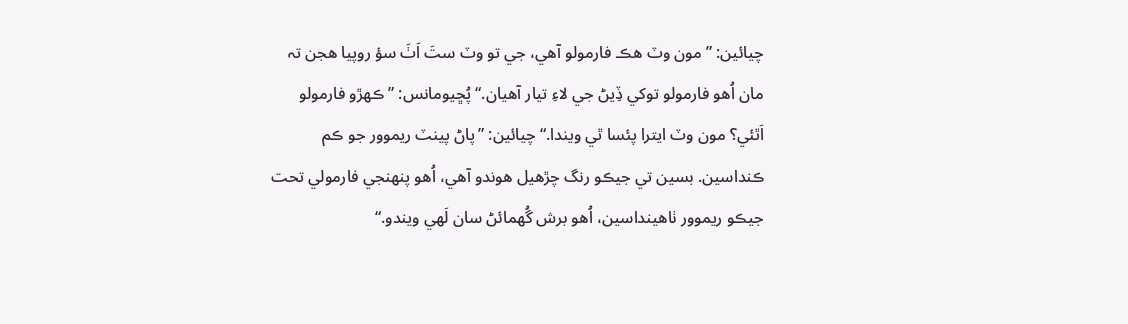چيائين: ”مون وٽ هڪ فارمولو آهي، جي تو وٽ ستَ اَٺَ سؤ روپيا هجن تہ مان اُهو فارمولو توکي ڏِيڻ جي لاءِ تيار آهيان.“ پُڇيومانس: ”ڪھڙو فارمولو اَٿئي؟ مون وٽ ايترا پئسا ٿي ويندا.“ چيائين: ”پاڻ پينٽ ريموور جو ڪم ڪنداسين. بسين تي جيڪو رنگ چڙهيل هوندو آهي، اُهو پنھنجي فارمولي تحت جيڪو ريموور ٺاهينداسين، اُهو برش گُهمائڻ سان لَھي ويندو.“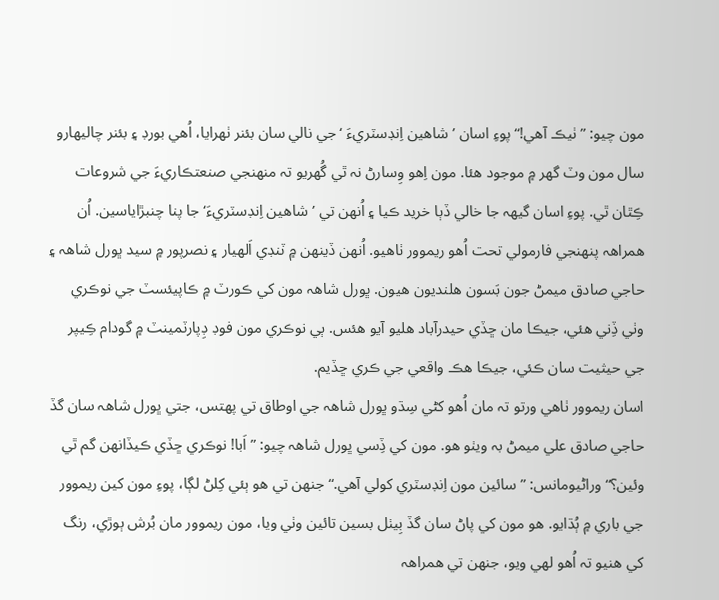مون چيو: ”ٺيڪ آهي!“ پوءِ اسان ’شاهين اِنڊسٽريءَ ‘جي نالي سان بئنر ٺھرايا، اُهي بورڊ ۽ بئنر چاليھارو سال مون وٽ گهر ۾ موجود هئا. مون اِهو وِسارڻ نہ ٿي گُهريو تہ منھنجي صنعتڪاريءَ جي شروعات ڪِٿان ٿي. پوءِ اسان گيھہ جا خالي ڏٻا خريد ڪيا ۽ اُنھن تي ’شاهين اِنڊسٽريءَ‘ جا پنا چنبڙاياسين. اُن همراھہ پنھنجي فارمولي تحت اُهو ريموور ٺاهيو. اُنھن ڏينھن ۾ ٽنڊي اَلھيار ۽ نصرپور ۾ سيد ڀورل شاھہ ۽ حاجي صادق ميمڻ جون بَسون هلنديون هيون. ڀورل شاھہ مون کي ڪورٽ ۾ ڪاپيئسٽ جي نوڪري وٺي ڏِني هئي، جيڪا مان ڇڏي حيدرآباد هليو آيو هئس. ٻي نوڪري مون فوڊ ڊِپارٽمينٽ ۾ گودام ڪِيپر جي حيثيت سان ڪئي، جيڪا هڪ واقعي جي ڪري ڇڏيم.
اسان ريموور ٺاهي ورتو تہ مان اُهو کڻي سِڌو ڀورل شاھہ جي اوطاق تي پھتس، جتي ڀورل شاھہ سان گڏ حاجي صادق علي ميمڻ بہ ويٺو هو. مون کي ڏِسي ڀورل شاھہ چيو: ”اَبا! نوڪري ڇڏي ڪيڏانھن گم ٿي وئين؟“ وراڻيومانس: ”سائين مون اِنڊسٽري کولي آهي.“ جنھن تي هو ٻئي کِلڻ لڳا، پوءِ مون کين ريموور جي باري ۾ ٻُڌايو. هو مون کي پاڻ سان گڏ بِيٺل بسين تائين وٺي ويا، مون ريموور مان بُرش ٻوڙي، رنگ کي هنيو تہ اُهو لھي ويو، جنھن تي همراھہ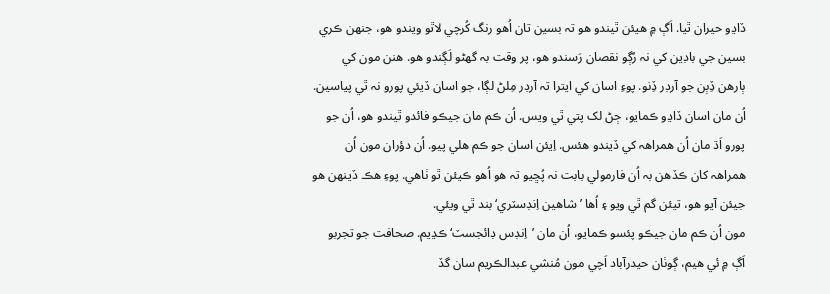ڏاڍو حيران ٿيا. اَڳ ۾ هيئن ٿيندو هو تہ بسين تان اُهو رنگ کُرچي لاٿو ويندو هو، جنھن ڪري بسين جي باڊين کي نہ رُڳو نقصان رَسندو هو، پر وقت بہ گهڻو لَڳندو هو. هنن مون کي ٻارهن ڏِٻن جو آرڊر ڏِنو. پوءِ اسان کي ايترا تہ آرڊر مِلڻ لڳا، جو اسان ڏيئي پورو نہ ٿي پياسين. اُن مان اسان ڏاڍو ڪمايو، ڄڻ لک پتي ٿي ويس. اُن ڪم مان جيڪو فائدو ٿيندو هو، اُن جو پورو اَڌ مان اُن همراھہ کي ڏيندو هئس. اِيئن اسان جو ڪم هلي پيو. اُن دؤران مون اُن همراھہ کان ڪڏهن بہ اُن فارمولي بابت نہ پُڇيو تہ هو اُهو ڪيئن ٿو ٺاهي. پوءِ هڪ ڏينھن هو جيئن آيو هو، تيئن گم ٿي ويو ۽ اُها ’شاهين اِنڊسٽري‘ بند ٿي ويئي.
مون اُن ڪم مان جيڪو پئسو ڪمايو، اُن مان ’اِنڊس ڊائجسٽ‘ ڪڍيم. صحافت جو تجربو اَڳ ۾ ئي هيم، ڳوٺان حيدرآباد اَچي مون مُنشي عبدالڪريم سان گڏ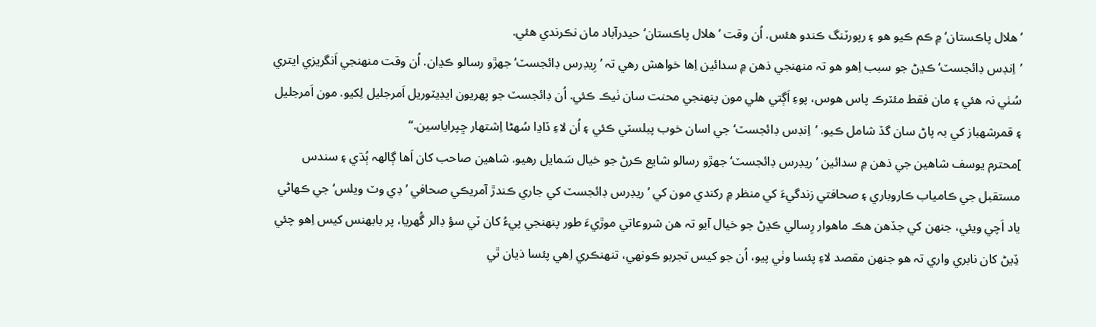’هلال پاڪستان‘ ۾ ڪم ڪيو هو ۽ رپورٽنگ ڪندو هئس. اُن وقت ’هلال پاڪستان‘ حيدرآباد مان نڪرندي هئي.
’اِنڊس ڊائجسٽ‘ ڪڍڻ جو سبب اِهو هو تہ منھنجي ذهن ۾ سدائين اِها خواهش رهي تہ ’رِيڊرس ڊائجسٽ‘ جھڙو رسالو ڪڍان. اُن وقت منھنجي اَنگريزي ايتري سُٺي نہ هئي ۽ مان فقط مئٽرڪ پاس هوس، پوءِ اَڳتي هلي مون پنھنجي محنت سان ٺيڪ ڪئي. اُن ڊائجسٽ جو پھريون ايڊيٽوريل اَمرجليل لِکيو. مون اَمرجليل ۽ قمرشھباز کي بہ پاڻ سان گڏ شامل ڪيو. ’اِنڊس ڊائجسٽ‘ جي اسان خوب پبلسٽي ڪئي ۽ اُن لاءِ ڏاڍا سُھڻا اِشتھار ڇپراياسين.“
]محترم يوسف شاهين جي ذهن ۾ سدائين ’ريڊرس ڊائجسٽ‘ جھڙو رسالو شايع ڪرڻ جو خيال سَمايل رهيو. شاهين صاحب کان اَها ڳالھہ ٻُڌي ۽ سندس مستقبل جي ڪامياب ڪاروباري ۽ صحافتي زندگيءَ کي منظر ۾ رکندي مون کي ’ريڊرس ڊائجسٽ کي جاري ڪندڙ آمريڪي صحافي ’ڊي وٽ ويلس‘ جي ڪھاڻي ياد اَچي ويئي، جنھن کي جڏهن هڪ ماهوار رِسالي ڪڍڻ جو خيال آيو تہ هن شروعاتي موڙيءَ طور پنھنجي پيءُ کان ٽي سؤ ڊالر گُهريا، پر بابھنس کيس اِهو چئي ڏِيڻ کان نابري واري تہ هو جنھن مقصد لاءِ پئسا وٺي پيو، اُن جو کيس تجربو ڪونھي، تنھنڪري اِهي پئسا ذيان ٿي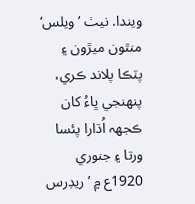ويندا. نيٺ ’ويلس‘ منٿون ميڙون ۽ پٽڪا پلاند ڪري، پنھنجي ڀاءُ کان ڪجهہ اُڌارا پئسا ورتا ۽ جنوري 1920ع ۾ ’ريڊرس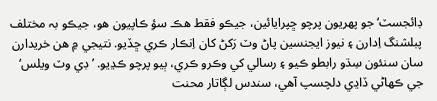ڊائجسٽ‘ جو پھريون پرچو ڇپرايائين، جيڪو فقط هڪ سؤ ڪاپيون هو، جيڪو بہ مختلف پبلشنگ اِدارن ۽ نيوز ايجنسين پاڻ وٽ رَکڻ کان اِنڪار ڪري ڇڏيو. نتيجي ۾ هن خريدارن سان سنئون سِڌو رابطو ڪيو ۽ رسالي کي وڪرو ڪري، ٻيو پرچو ڪڍيو. ’ڊي وٽ ويلس‘ جي ڪھاڻي ڏاڍي دلچسپ آهي، سندس لڳاتار محنت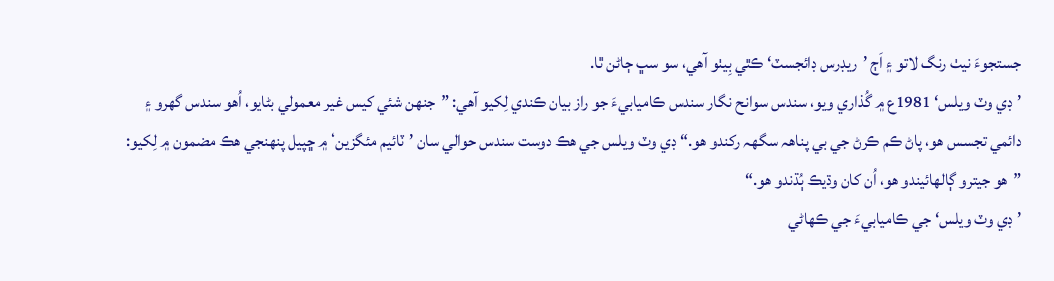جستجوءَ نيٺ رنگ لاتو ۽ اَڄ ’ريڊرس ڊائجسٽ‘ ڪٿي بِيٺو آهي، سو سڀ ڄاڻن ٿا.
’ڊي وٽ ويلس‘ 1981ع ۾ گُذاري ويو، سندس سوانح نگار سندس ڪاميابيءَ جو راز بيان ڪندي لِکيو آهي: ”جنھن شئي کيس غير معمولي بڻايو، اُهو سندس گهرو ۽ دائمي تجسس هو، پاڻ ڪم ڪرڻ جي بي پناھہ سگهہ رکندو هو.“ ڊي وٽ ويلس جي هڪ دوست سندس حوالي سان ’ٽائيم مئگزين‘ ۾ ڇپيل پنھنجي هڪ مضمون ۾ لِکيو: ”هو جيترو ڳالھائيندو هو، اُن کان وڌيڪ ٻُڌندو هو.“
’ڊي وٽ ويلس‘ جي ڪاميابيءَ جي ڪھاڻي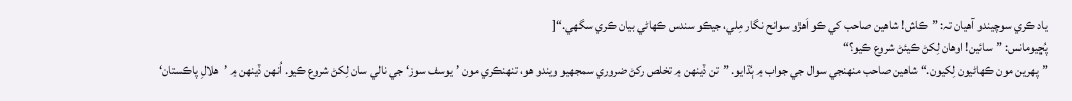ياد ڪري سوچيندو آهيان تہ: ”ڪاش! شاهين صاحب کي ڪو اَهڙو سوانح نگار مِلي، جيڪو سندس ڪھاڻي بيان ڪري سگهي.“[
پُڇيومانس: ”سائين! اوهان لِکڻ ڪيئڻ شروع ڪيو؟“
”پھرين مون ڪھاڻيون لِکيون.“ شاهين صاحب منھنجي سوال جي جواب ۾ ٻُڌايو. ”تن ڏينھن ۾ تخلص رکڻ ضروري سمجهيو ويندو هو، تنھنڪري مون ’يوسف سوز‘ جي نالي سان لِکڻ شروع ڪيو. اُنھن ڏينھن ۾ ’هلالِ پاڪستان‘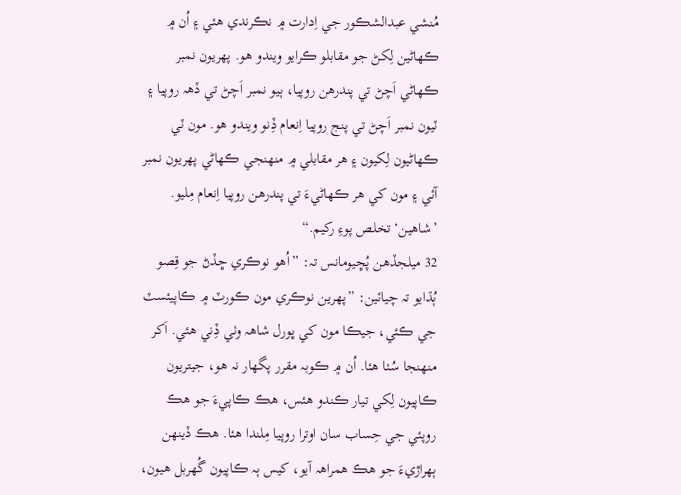مُنشي عبدالشڪور جي اِدارت ۾ نڪرندي هئي ۽ اُن ۾ ڪھاڻين لِکڻ جو مقابلو ڪرايو ويندو هو. پھريون نمبر ڪھاڻي اَچڻ تي پندرهن روپيا، ٻيو نمبر اَچڻ تي ڏھہ روپيا ۽ ٽيون نمبر اَچڻ تي پنج روپيا اِنعام ڏِنو ويندو هو. مون ٽي ڪھاڻيون لِکيون ۽ هر مقابلي ۾ منھنجي ڪھاڻي پھريون نمبر آئي ۽ مون کي هر ڪھاڻيءَ تي پندرهن روپيا اِنعام مِليو. ’شاهين‘ تخلص پوءِ رکيم.“
32 ميلجڏهن پُڇيومانس تہ: ”اُهو نوڪري ڇڏڻ جو قِصو ٻُڌايو تہ چيائين: ”پھرين نوڪري مون ڪورٽ ۾ ڪاپيئسٽ جي ڪئي، جيڪا مون کي ڀورل شاھہ وٺي ڏِني هئي. اَکر منھنجا سُٺا هئا. اُن ۾ ڪوبہ مقرر پگهار نہ هو، جيتريون ڪاپيون لِکي تيار ڪندو هئس، هڪ ڪاپيءَ جو هڪ روپئي جي حِساب سان اوترا روپيا مِلندا هئا. هڪ ڏينھن ٻھراڙيءَ جو هڪ همراھہ آيو، کيس ٻہ ڪاپيون گُهربل هيون،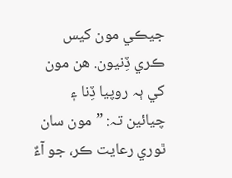جيڪي مون کيس ڪري ڏِنيون. هن مون کي ٻہ روپيا ڏِنا ۽ چيائين تہ: ”مون سان ٿوري رعايت ڪر، جو آءٌ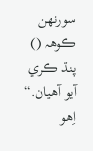سورنھن ڪوھہ () پنڌ ڪري آيو آهيان.“ اِهو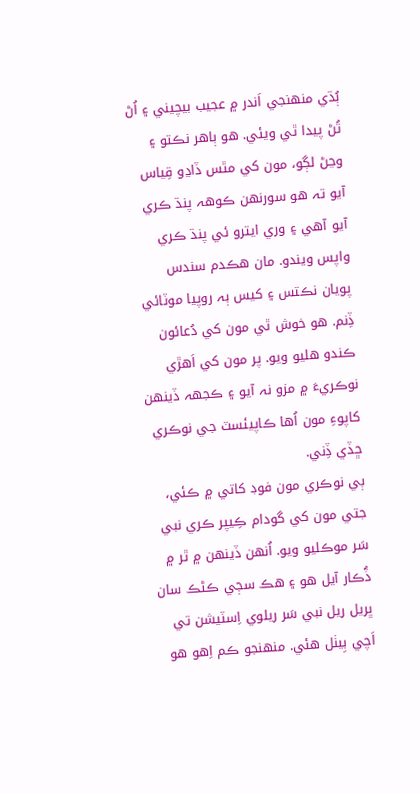ٻُڌي منھنجي اَندر ۾ عجيب بيچيني ۽ اُڻ تُڻ پيدا ٿي ويئي. هو ٻاهر نڪتو ۽ وڃڻ لڳو، مون کي مٿس ڏاڍو قِياس آيو تہ هو سورنھن ڪوھہ پنڌ ڪري آيو آهي ۽ وري ايترو ئي پنڌ ڪري واپس ويندو. مان هڪدم سندس پويان نڪتس ۽ کيس ٻہ روپيا موٽائي ڏِنم. هو خوش ٿي مون کي دُعائون ڪندو هليو ويو. پر مون کي اَهڙي نوڪريءَ ۾ مزو نہ آيو ۽ ڪجهہ ڏينھن کاپوءِ مون اُها ڪاپيئسٽ جي نوڪري ڇڏي ڏِني.
ٻي نوڪري مون فوڊ کاتي ۾ ڪئي، جتي مون کي گودام ڪِيپر ڪري نبي سَر موڪليو ويو. اُنھن ڏينھن ۾ ٿر ۾ ڏُڪار آيل هو ۽ هڪ سڄي ڪڻڪ سان ڀريل ريل نبي سَر ريلوي اِسٽيشن تي اَچي بِيٺل هئي. منھنجو ڪم اِهو هو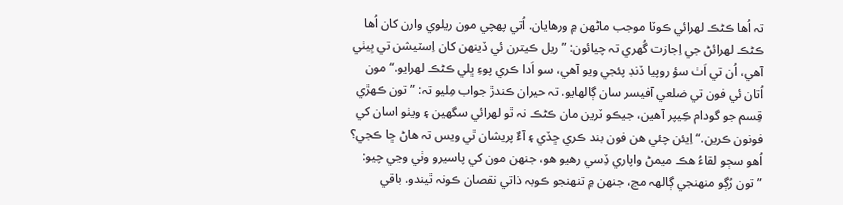تہ اُها ڪڻڪ لھرائي ڪوٽا موجب ماڻھن ۾ ورهايان. اُتي پھچي مون ريلوي وارن کان اُها ڪڻڪ لھرائڻ جي اِجازت گُهري تہ چيائون: ”ريل ڪيترن ئي ڏينھن کان اِسٽيشن تي بِيٺي آهي، اُن تي اَٺ سؤ روپيا ڏنڊ پئجي ويو آهي، سو اَدا ڪري پوءِ ڀلي ڪڻڪ لھرايو.“ مون اُتان ئي فون تي ضلعي آفيسر سان ڳالھايو. تہ حيران ڪندڙ جواب مِليو تہ: ”تون ڪھڙي قِسم جو گودام ڪِيپر آهين، جيڪو ٽرين مان ڪڻڪ نہ ٿو لھرائي سگهين ۽ ويٺو اسان کي فونون ڪرين.“ اِيئن چئي هن فون بند ڪري ڇڏي ۽ آءٌ پريشان ٿي ويس تہ هاڻ ڇا ڪجي؟ اُهو سڄو لقاءُ هڪ ميمڻ واپاري ڏِسي رهيو هو، جنھن مون کي پاسيرو وٺي وڃي چيو: ”تون رُڳو منھنجي ڳالھہ مڃ، جنھن ۾ تنھنجو ڪوبہ ذاتي نقصان ڪونہ ٿيندو. باقي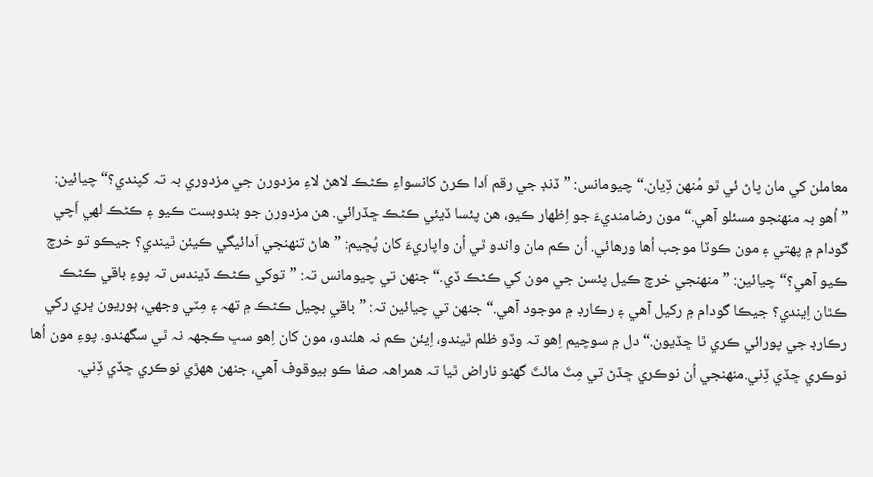معاملن کي مان پاڻ ئي ٿو مُنھن ڏِيان.“ چيومانس: ”ڏنڊ جي رقم اَدا ڪرڻ کانسواءِ ڪڻڪ لاهڻ لاءِ مزدورن جي مزدوري بہ تہ کپندي؟“ چيائين: ”اُهو بہ منھنجو مسئلو آهي.“ مون رضامنديءَ جو اِظھار ڪيو، هن پئسا ڏيئي ڪڻڪ ڇڏرائي. هن مزدورن جو بندوبست ڪيو ۽ ڪڻڪ لھي اَچي گودام ۾ پھتي ۽ مون ڪوٽا موجب اُها ورهائي. اُن ڪم مان واندو ٿي اُن واپاريءَ کان پُڇيم: ”هاڻ تنھنجي اَدائيگي ڪيئن ٿيندي؟ جيڪو تو خرچ ڪيو آهي؟“ چيائين: ”منھنجي خرچ ڪيل پئسن جي مون کي ڪڻڪ ڏي.“ جنھن تي چيومانس تہ: ”توکي ڪڻڪ ڏيندس تہ پوءِ باقي ڪڻڪ ڪٿان اِيندي؟ جيڪا گودام ۾ رکيل آهي ۽ رڪارڊ ۾ موجود آهي.“ جنھن تي چيائين تہ: ”باقي بچيل ڪڻڪ ۾ تھہ ۽ مِٽي وجهي، ٻوريون ڀري رکي رڪارڊ جي پورائي ڪري ٿا ڇڏيون.“ دل ۾ سوچيم اِهو تہ وڏو ظلم ٿيندو، اِيئن ڪم نہ هلندو، مون کان اِهو سڀ ڪجهہ نہ ٿي سگهندو. پوءِ مون اُها نوڪري ڇڏي ڏِني.منھنجي اُن نوڪري ڇڏڻ تي مِٽَ مائٽَ گهڻو ناراض ٿيا تہ همراھہ صفا ڪو بيوقوف آهي، جنھن هھڙي نوڪري ڇڏي ڏِني.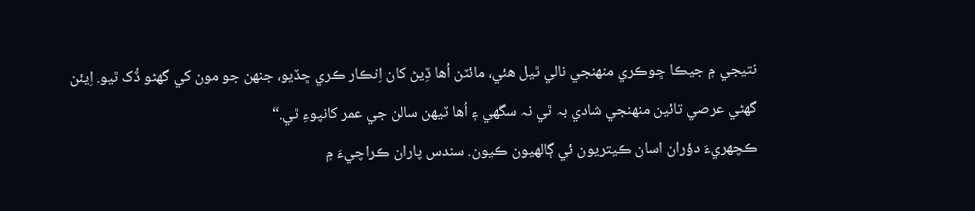نتيجي ۾ جيڪا ڇوڪري منھنجي نالي ٿيل هئي، مائٽن اُها ڏِيڻ کان اِنڪار ڪري ڇڏيو، جنھن جو مون کي گهڻو ڏُک ٿيو. اِيئن گهڻي عرصي تائين منھنجي شادي بہ ٿي نہ سگهي ۽ اُها ٽيھن سالن جي عمر کانپوءِ ٿي.“
ڪچھريءَ دؤران اسان ڪيتريون ئي ڳالھيون ڪيون. سندس پاران ڪراچيءَ ۾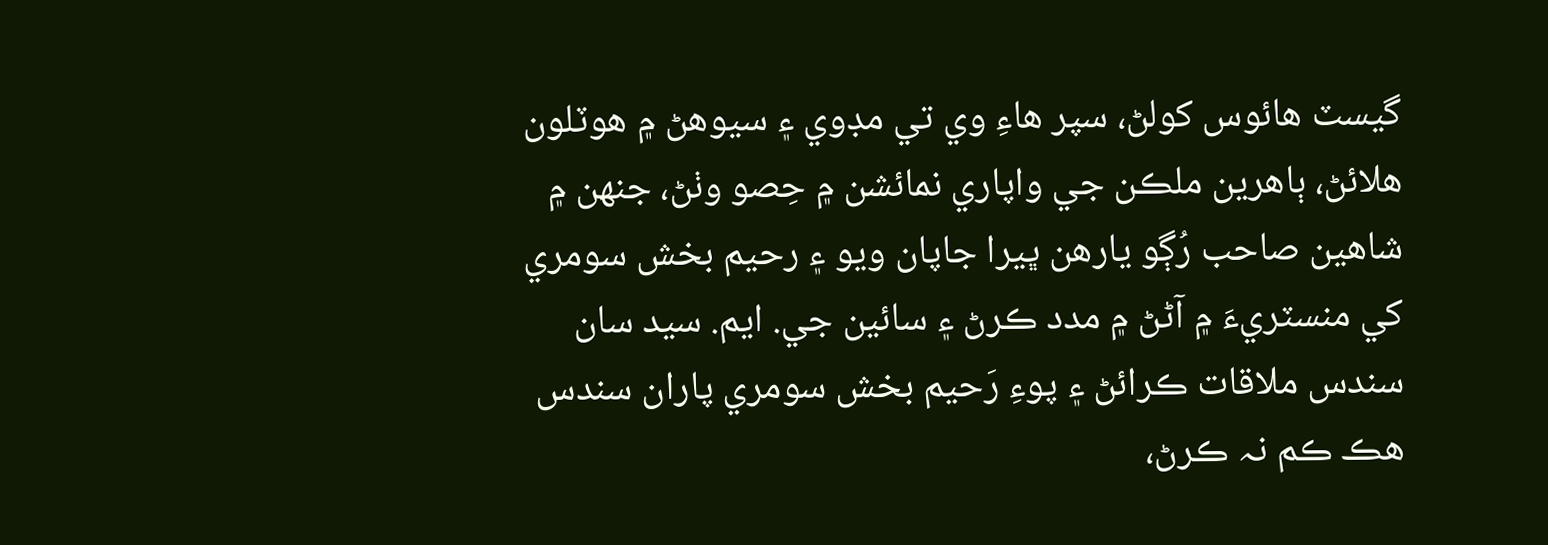گيسٽ هائوس کولڻ، سپر هاءِ وي تي مڊوي ۽ سيوهڻ ۾ هوٽلون هلائڻ، ٻاهرين ملڪن جي واپاري نمائشن ۾ حِصو وٺڻ، جنھن ۾ شاهين صاحب رُڳو يارهن ڀيرا جاپان ويو ۽ رحيم بخش سومري کي منسٽريءَ ۾ آڻڻ ۾ مدد ڪرڻ ۽ سائين جي. ايم. سيد سان سندس ملاقات ڪرائڻ ۽ پوءِ رَحيم بخش سومري پاران سندس هڪ ڪم نہ ڪرڻ،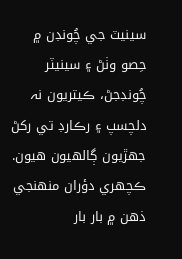سينيٽ جي چُونڊن ۾ حِصو وٺڻ ۽ سينيٽر چُونڊجڻ، ڪيتريون نہ دلچسپ ۽ رڪارڊ تي رکڻ جھڙيون ڳالھيون هيون. ڪچھري دؤران منھنجي ذهن ۾ بار بار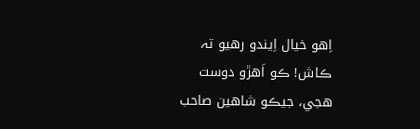اِهو خيال اِيندو رهيو تہ ڪاش! ڪو اَهڙو دوست هجي، جيڪو شاهين صاحب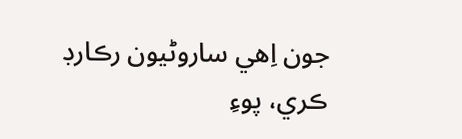جون اِهي ساروڻيون رڪارڊ ڪري، پوءِ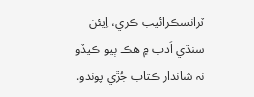ٽرانسڪرائيب ڪري، اِيئن سنڌي اَدب ۾ هڪ ٻيو ڪيڏو نہ شاندار ڪتاب جُڙي پوندو.